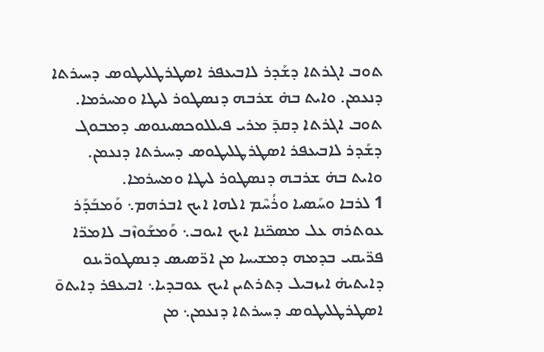ܬܘܒ ܐܓܪܬܐ ܕܫܰܕܪ ܠܐܒܝܥܦܪ ܐܣܛܪܛܠܝܛܘܣ ܕܚܝܪܬܐ ܕܢܥܡܢ. ܘܐܝܬ ܒܗ̇ ܫܪܒܗ ܕܢܣܛܘܪ ܠܝܛܐ ܘܡܚܪܡܐ.
ܬܘܒ ܐܓܪܬܐ ܕܩܕ̄ ܡܪܝ ܦܝܠܠܘܟܣܝܢܘܣ ܕܡܒܘܓ
ܕܫܰܕܪ ܠܐܒܝܥܦܪ ܐܣܛܪܛܠܝܛܘܣ ܕܚܝܪܬܐ ܕܢܥܡܢ.
ܘܐܝܬ ܒܗ̇ ܫܪܒܗ ܕܢܣܛܘܪ ܠܝܛܐ ܘܡܚܪܡܐ.
1 ܠܪܒܐ ܘܚܰܣܝܐ ܘܪܳܚܶܡ ܐܠܗܐ ܐܝܟ ܐܒܪܗܡ܆ ܘܰܡܒܰܕܰܪ ܥܘܬܪܗ ܥܠ ܡܣܟ̈ܢܐ ܐܝܟ ܐܝܘܒ܆ ܘܰܡܫܰܘܙܶܒ ܠܐܡܖ̈ܐ ܦܖ̈ܝܩܝ ܒܕܡܗ ܕܡܫܝܚܐ ܡܢ ܐܖ̈ܣܝܣ ܕܢܣܛܘܖ̈ܝܢܘ ܕܐܝܬܝܗ̇ ܐܝܙܒܝܠ ܕܬܪܬܝܢ ܐܝܟ ܥܘܒܕܝܐ܆ ܐܒܝܥܦܪ ܕܐܝܬܘ̄ ܐܣܛܪܛܠܝܛܘܣ ܕܚܝܪܬܐ ܕܢܥܡܢ܆ ܡܢ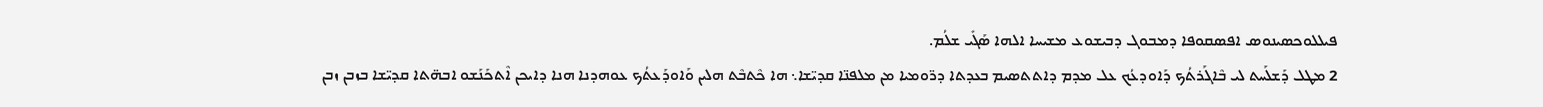ܦܝܠܠܘܟܣܝܢܘܣ ܐܦܣܩܘܦܐ ܕܡܒܘܓ ܕܒܝܫܘܥ ܡܫܝܚܐ ܐܠܗܐ ܣܰܓܺܝ ܫܠܳܡ.
2 ܡܛܠ ܕܰܫܠܰܚܬ ܠܝ ܒܶܐܓܰܪܬܳܟ ܕܰܐܘܕܥܳܟ ܥܠ ܡܕܡ ܕܐܬܬܣܝܡ ܒܥܕܬܐ ܕܖ̈ܘܡܝܐ ܡܢ ܡܠܦܢ̈ܐ ܩܕܝ̈ܫܐ܆ ܗܐ ܟܶܬܒܶܬ ܗܠܝܢ ܘܰܐܘܕܰܥܬܳܟ ܥܘܗܕܢܐ ܗܢܐ ܕܐܝܟܢ ܐܶܬܟܰܢܰܫܘ ܐܒܗ̈ܬܐ ܩܕܝ̈ܫܐ ܒܙܒܢ ܙܒܢ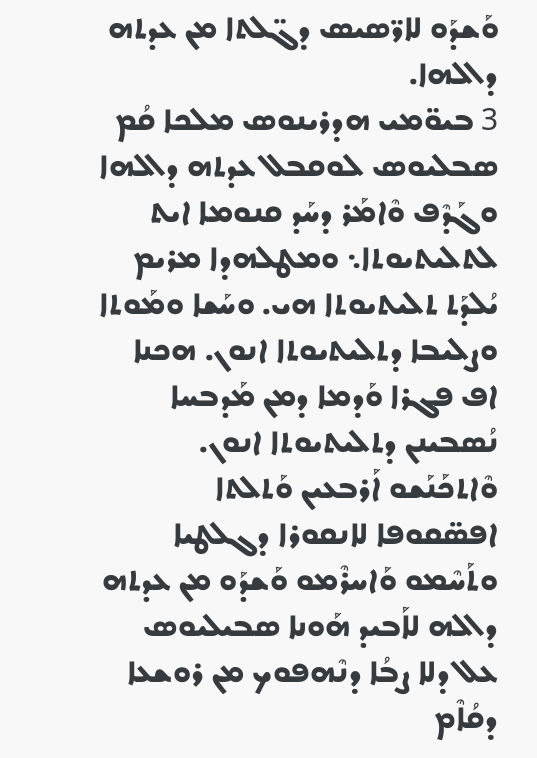ܘܰܫܕܰܘ ܠܐܖ̈ܣܝܣ ܕܓ̈ܠܬܐ ܡܢ ܥܕܬܗ ܕܐܠܗܐ.
3 ܒܝܘ̈ܡܝ ܗܕܪܝܢܘܣ ܡܠܟܐ ܩܳܡ ܣܒܠܝܘܣ ܠܘܩܒܠ ܥܕܬܗ ܕܐܠܗܐ ܘܓܰܕܶܦ ܘܶܐܡܰܪ ܕܚܰܕ ܩܢܘܡܐ ܐܝܬ ܠܬܠܝܬܝܘܬܐ܆ ܘܡܛܠܗܕܐ ܡܪܝܡ ܝܳܠܕܰܬ ܬܠܝܬܝܘܬܐ ܗܝ. ܘܚܰܫܐ ܘܡܰܘܬܐ ܘܨܠܝܒܐ ܕܬܠܝܬܝܘܬܐ ܐܢܘܢ. ܗܟܢܐ ܐܦ ܦܓܪܐ ܘܰܕܡܐ ܕܡܢ ܡܰܕܒܚܐ ܢܳܣܒܝܢܢ ܕܬܠܝܬܝܘܬܐ ܐܢܘܢ. ܘܶܐܬܟܰܢܰܫܘ ܐܰܪܒܥܝܢ ܘܰܬܠܬܐ ܐܦܣ̈ܩܘܦܐ ܠܐܢܩܘܪܐ ܕܓܠܛܝܐ ܘܬܰܚܶܡܘ ܘܰܐܚܪܶܡܘ ܘܰܫܕܰܘ ܡܢ ܥܕܬܗ ܕܐܠܗ ܠܐܰܒܝܕ ܗܰܘܢܐ ܣܒܝܠܝܘܣ ܥܠ ܕܠܐ ܨܒܳܐ ܕܢܶܗܦܘܟ ܡܢ ܪܘܫܥܐ ܕܩܳܐܶܡ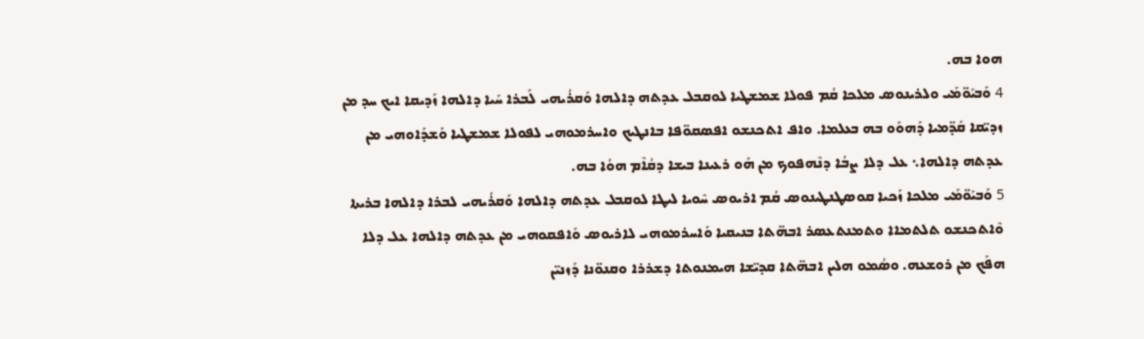ܗܘܐ ܒܗ.
4 ܘܰܒܝܰܘ̈ܡܰܝ ܘܠܪܝܢܘܣ ܡܠܟܐ ܩܳܡ ܦܘܠܐ ܫܡܫܛܝܐ ܠܘܩܒܠ ܥܕܬܗ ܕܐܠܗܐ ܘܰܩܪܳܝܗܝ ܠܰܒܪܐ ܚܰܝܐ ܕܐܠܗܐ ܙܰܕܝܩܐ ܐܝܟ ܚܕ ܡܢ ܙܕܝ̈ܩܐ ܩܰܕ̈ܡܝܐ ܕܰܗܘܰܘ ܒܗ ܒܥܠܡܐ. ܘܐܦ ܐܬܟܢܫܘ ܐܦܣܩܘ̈ܦܐ ܒܐܢܛܝܟ ܘܐܚܪܡܘܗܝ ܠܦܘܠܐ ܫܡܫܛܝܐ ܘܰܫܕܰܐܘܗܝ ܡܢ ܥܕܬܗ ܕܐܠܗܐ܆ ܥܠ ܕܠܐ ܨܒܳܐ ܕܢܶܗܦܘܟ ܡܢ ܗܰܘ ܪܥܝܢܐ ܒܝܫܐ ܕܩܳܐܶܡ ܗܘܳܐ ܒܗ.
5 ܘܰܒܝܰܘ̈ܡܰܝ ܡܠܟܐ ܙܰܟܝܐ ܩܘܣܛܢܛܝܢܘܣ ܩܳܡ ܐܪܝܘܣ ܚܶܘܝܐ ܠܝܛܐ ܠܘܩܒܠ ܥܕܬܗ ܕܐܠܗܐ ܘܰܩܪܳܝܗܝ ܠܒܪܐ ܕܐܠܗܐ ܒܪܝܬܐ ܘܶܐܬܟܢܫܘ ܬܠܬܡܐܐ ܘܬܡܢܬܥܣܪ ܐܒܗ̈ܬܐ ܒܢܝܩܝܐ ܘܰܐܚܪܡܘܗܝ ܠܐܪܝܘܣ ܘܰܐܦܩܘܗܝ ܡܢ ܥܕܬܗ ܕܐܠܗܐ ܥܠ ܕܠܐ ܗܦܰܟ ܡܢ ܪܘܫܥܗ. ܘܣܳܡܘ ܗܠܝܢ ܐܒܗ̈ܬܐ ܩܕܝ̈ܫܐ ܗܝܡܢܘܬܐ ܕܫܪܪܐ ܘܩܢܘ̈ܢܐ ܕܰܙܢܝ̈ܢ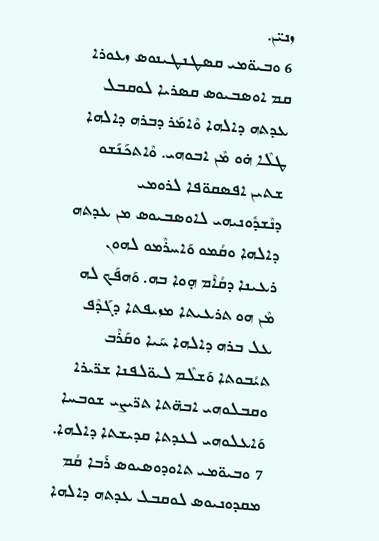ܙܢܝ̈ܢ.
6 ܘܒܝܘ̈ܡܝ ܩܣܛܢܛܝܢܘܣ ܙܥܘܪܐ ܩܡ ܐܘܣܒܝܘܣ ܩܣܪܝܐ ܠܘܩܒܠ ܥܕܬܗ ܕܐܠܗܐ ܘܶܐܡܰܪ ܕܒܪܗ ܕܐܠܗܐ ܛܠܶܐ ܗ̇ܘ ܡܶܢ ܐܒܘܗܝ. ܘܶܐܬܟܰܢܰܫܘ ܫܬܝܢ ܐܦܣܩܘ̈ܦܐ ܠܪܘܡܝ ܕܢܶܫܕܽܘܢܝܗܝ ܠܐܘܣܒܝܘܣ ܡܢ ܥܕܬܗ ܕܐܠܗܐ ܘܩܳܡܘ ܘܰܐܚܪܶܡܘ ܠܗܘܢ ܪܥܝܢܐ ܕܩܳܐܶܡ ܗ̣ܘܐ ܒܗ. ܘܰܗܦܰܟ ܠܗ ܡܶܢ ܗܘ ܬܪܥܝܬܐ ܡܙܝܦܬܐ ܕܓܰܕܶܦ ܥܠ ܒܪܗ ܕܐܠܗܐ ܚܰܝܐ ܘܩܰܪܶܒ ܬܝܳܒܘܬܐ ܘܰܫܠܶܡ ܠܝܘ̈ܠܦܢܐ ܫܖ̈ܝܪܐ ܘܩܒܠܘܗܝ ܐܒܗ̈ܬܐ ܬܖ̈ܝܨܝ ܫܘܒܚܐ ܘܰܐܥܠܘܗܝ ܠܥܕܬܐ ܩܕܝܫܬܐ ܕܐܠܗܐ.
7 ܘܒܝܘ̈ܡܝ ܬܐܘܕܘܣܝܘܣ ܪܰܒܐ ܩܳܡ ܡܩܕܘܢܝܘܣ ܠܘܩܒܠ ܥܕܬܗ ܕܐܠܗܐ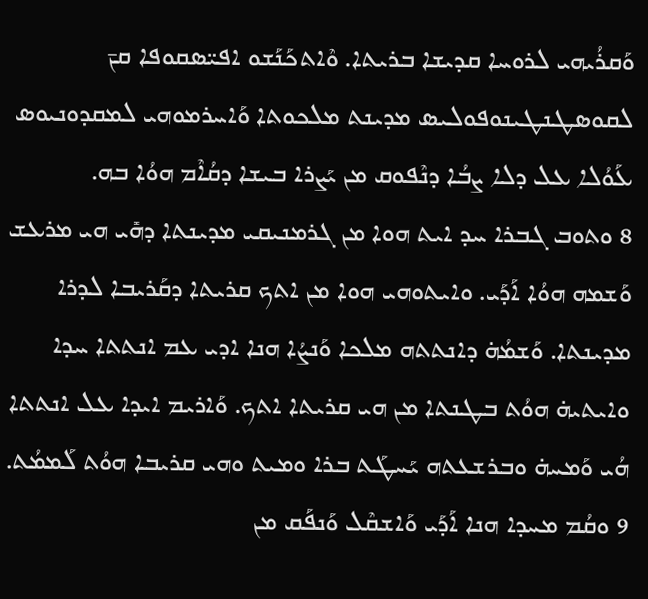ܘܰܩܪܳܝܗܝ ܠܪܘܚܐ ܩܕܝܫܐ ܒܪܝܬܐ. ܘܶܐܬܟܰܢܰܫܘ ܐܦܝ̈ܣܩܘܦܐ ܩܢ̄ ܠܩܘܣܛܢܛܝܢܘܦܘܠܝܣ ܡܕܝܢܬ ܡܠܟܘܬܐ ܘܰܐܚܪܡܘܗܝ ܠܡܩܕܘܢܝܘܣ ܥܰܘܳܠܐ ܥܠ ܕܠܐ ܨܒܳܐ ܕܢܶܦܘܩ ܡܢ ܝܰܨܪܐ ܒܝܫܐ ܕܩܳܐܶܡ ܗܘܳܐ ܒܗ.
8 ܘܬܘܒ ܓܒܪܐ ܚܕ ܐܝܬ ܗܘܐ ܡܢ ܓܪܡܢܝܩܝ ܡܕܝܢܬܐ ܕܗܺܝ ܗܝ ܡܪܥܫ ܘܰܫܡܗ ܗܘܳܐ ܐܰܕܰܝ. ܘܐܝܬܘܗܝ ܗܘܐ ܡܢ ܐܬܟ ܩܪܝܬܐ ܕܩܰܪܝܒܐ ܠܕܪܐ ܡܕܝܢܬܐ. ܘܰܫܡܳܗ̇ ܕܐܢܬܬܗ ܡܠܟܐ ܘܰܢܨܳܐ ܗܢܐ ܐܕܝ ܥܡ ܐܢܬܬܐ ܚܕܐ ܘܐܝܬܝܗ̇ ܗܘܳܬ ܒܛܢܬܐ ܡܢ ܗܝ ܩܪܝܬܐ ܐܬܟ. ܘܰܐܪܝܡ ܐܝܕܐ ܥܠ ܐܢܬܬܐ ܗܳܝ ܘܰܡܚܗ̇ ܘܒܪܫܥܬܗ ܝܰܚܛܰܬ ܒܪܐ ܘܡܝܬ ܘܗܝ ܩܪܝܒܐ ܗܘܳܬ ܠܰܡܡܳܬ.
9 ܘܩܳܡ ܡܚܕܐ ܗܢܐ ܐܰܕܰܝ ܘܰܐܫܩܶܠ ܘܰܢܦܰܩ ܡܢ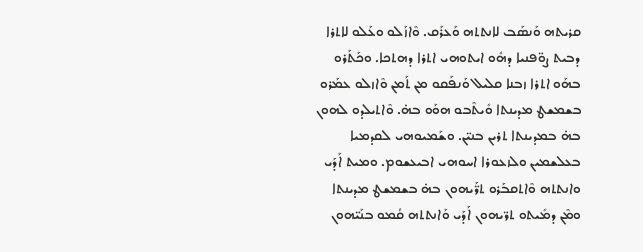ܩܪܝܬܗ ܘܰܢܣܰܒ ܠܐܢܬܬܗ ܘܰܥܪܰܩ. ܘܶܐܙܰܠܘ ܘܥܰܠܘ ܠܐܬܪܐ ܕܒܝܬ ܨܘ̈ܦܢܝܐ ܕܗܽܘ ܐܝܬܘܗܝ ܐܬܪܐ ܕܗܬܟܐ. ܘܟܰܬܰܪܘ ܒܗܰܘ ܐܬܪܐ ܙܒܢܐ ܩܠܝܠ ܘܰܢܦܰܩܘ ܡܢ ܬܰܡܢ ܘܶܐܙܠܘ ܥܡܰܪܘ ܒܫܡܫܛ ܡܕܝܢܬܐ ܘܺܝܬܶܒܘ ܗܘܰܘ ܒܗ̇. ܘܶܐܬܝܠܕܘ ܠܗܘܢ ܒܗ̇ ܒܡܕܝܢܬܐ ܬܪܝܢ ܒܢܝ̈ܢ. ܘܫܰܡܝܘܗܝ ܠܩܕܡܝܐ ܒܥܠܫܡܝܢ ܘܠܙܥܘܪܐ ܐܚܘܗܝ ܐܒܝܥܫܘܡ. ܘܡܝܬ ܐܰܕܰܝ ܘܐܢܬܬܗ ܘܶܐܬܩܒܰܪܘ ܬܖ̈ܰܝܗܘܢ ܒܗ̇ ܒܫܡܫܛ ܡܕܝܢܬܐ ܘܡܶܢ ܕܡܺܝܬܘ ܬܖ̈ܝܗܘܢ ܐܰܕܰܝ ܘܰܐܢܬܬܗ ܩܳܡܘ ܒܢܰܝ̈ܗܘܢ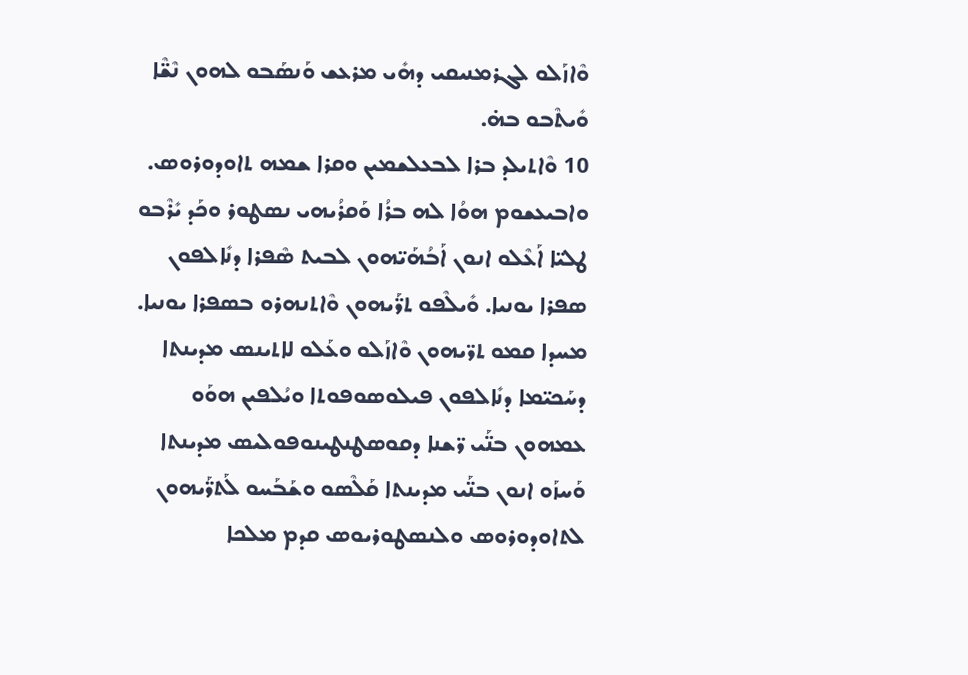ܘܶܐܙܰܠܘ ܠܓܪܡܢܝܩܝ ܕܗܺܝ ܡܪܥܫ ܘܰܢܣܰܒܘ ܠܗܘܢ ܢܶܫ̈ܶܐ ܘܺܝܬܶܒܘ ܒܗ̇.
10 ܘܶܐܬܝܠܕ ܒܪܐ ܠܒܥܠܫܡܝܢ ܘܩܪܐ ܫܡܗ ܬܐܘܕܘܪܘܣ. ܘܐܒܝܥܫܘܡ ܗܘܳܐ ܠܗ ܒܪܳܐ ܘܰܩܪܳܝܗܝ ܢܣܛܘܪ ܘܟܰܕ ܝܺܪܶܒܘ ܛܠܝ̈ܐ ܐܰܥܶܠܘ ܐܢܘܢ ܐܰܒܳܗܰܝ̈ܗܘܢ ܠܒܝܬ ܣܶܦܪܐ ܕܢܺܐܠܦܘܢ ܣܦܪܐ ܝܘܢܝܐ. ܘܺܝܠܶܦܘ ܬܖ̈ܰܝܗܘܢ ܘܶܐܬܢܗܪܘ ܒܣܦܪܐ ܝܘܢܝܐ. ܡܚܕܐ ܩܡܘ ܬܖ̈ܝܗܘܢ ܘܶܐܙܰܠܘ ܘܥܰܠܘ ܠܐܬܝܢܣ ܡܕܝܢܬܐ ܕܚܰܟܝ̈ܡܐ ܕܢܺܐܠܦܘܢ ܦܝܠܘܣܘܦܘܬܐ ܘܝܳܠܦܝܢ ܗܘܰܘ ܥܡܗܘܢ ܒܢ̈ܰܝ ܖ̈ܫܢܐ ܕܩܘܣܛܢܛܝܢܘܦܘܠܝܣ ܡܕܝܢܬܐ ܘܰܚܙܰܘ ܐܢܘܢ ܒܢ̈ܰܝ ܡܕܝܢܬܐ ܩܰܠܶܣܘ ܘܫܰܒܰܚܘ ܠܰܬܖ̈ܰܝܗܘܢ ܠܬܐܘܕܘܪܘܣ ܘܠܢܣܛܘܪܝܘܣ ܩܕܡ ܡܠܟܐ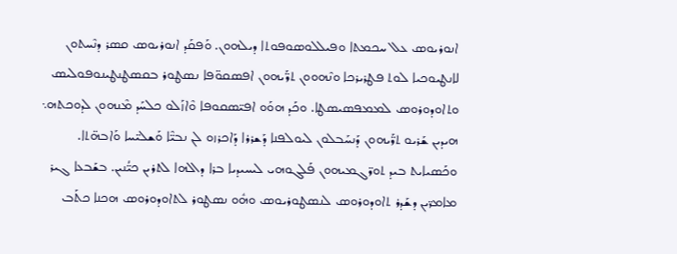ܐܢܘܪܝܘܣ ܥܠ ܚܟܡܬܐ ܘܦܝܠܠܘܣܘܦܘܬܐ ܕܝܠܗܘܢ. ܘܰܦܩܰܕ ܐܢܘܪܝܘܣ ܩܣܪ ܕܢܶܚܬܘܢ ܠܐܢܛܝܘܟܝܐ ܠܘܬ ܦܛܪܝܪܟܐ ܘܢܶܗܘܘܢ ܬܖ̈ܰܝܗܘܢ ܐܦܣܩܘ̈ܦܐ ܢܣܛܘܪ ܒܩܣܛܢܛܝܢܘܦܘܠܝܣ ܘܬܐܘܕܘܪܘܣ ܠܡܡܦܣܝܣܛܐ. ܘܟܰܕ ܗܘܰܘ ܐܦܝ̈ܣܩܘܦܐ ܘܶܐܙܰܠܘ ܟܠܚܰܕ ܡܶܢܗܘܢ ܠܕܘܟܬܗ܆ ܗܝܕܝܢ ܫܰܪܝܘ ܬܖ̈ܰܝܗܘܢ ܕܰܢܚܰܒܠܘܢ ܠܝܘܠܦܢܐ ܕܰܫܪܪܐ ܕܰܐܟܪܙܘ ܠܢ ܢܒܝ̈ܶܐ ܘܰܫܠܝ̈ܚܐ ܘܰܐܒܗ̈ܬܐ. ܘܟܰܣܝܐܝܬ ܒܝܕ ܬܘܖ̈ܓܡܝܗܘܢ ܦܰܠܓܘܗܝ ܠܝܚܝܕܝܐ ܒܪܐ ܕܐܠܗܐ ܠܬܪܝܢ ܟܝ̈ܳܢܝܢ. ܒܫܰܒܥܐ ܓܝܪ ܡܐܡܖ̈ܝܢ ܕܫܰܕܪ ܬܐܘܕܘܪܘܣ ܠܢܣܛܘܪܝܘܣ ܘܗܽܘ ܢܣܛܘܪ ܠܬܐܘܕܘܪܘܣ ܗܟܢܐ ܟܬܰܒ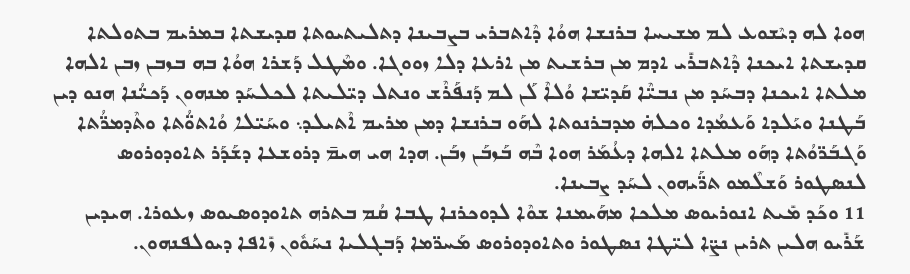ܗܘܐ ܠܗ ܕܝܶܫܘܥ ܠܡ ܡܫܝܚܐ ܒܪܢܫܐ ܗܘܳܐ ܕܶܐܬܒܪܝ ܒܨܒܝܢܐ ܕܬܠܝܬܝܘܬܐ ܩܕܝܫܬܐ ܒܡܪܝܡ ܒܬܘܠܬܐ ܩܕܝܫܬܐ ܐܝܟܢܐ ܕܶܐܬܒܪܺܝ ܐܕܡ ܡܢ ܒܪܫܝܬ ܡܢ ܐܪܥܐ ܕܠܐ ܙܘܘܓܐ. ܘܡܶܛܠ ܕܰܫܪܐ ܗܘܳܐ ܒܗ ܒܙܒܢ ܙܒܢ ܐܠܗܐ ܡܠܬܐ ܐܝܟܢܐ ܕܒܚܰܕ ܡܢ ܢܒܝ̈ܶܐ ܩܰܕܝ̈ܫܐ ܘܳܠܐܶ ܠܰܢ ܠܡ ܕܰܢܦܰܪܶܫ ܘܢܬܠ ܕܝ̈ܠܝܬܐ ܠܟܠܚܰܕ ܡܢܗܘܢ ܕܰܟܝ̈ܳܢܐ ܗܢܘ ܕܝܢ ܒܰܛܢܐ ܘܝܰܠܕܐ ܘܰܥܡܳܕܐ ܘܟܠܗ̇ ܡܕܒܪܢܘܬܐ ܠܗܰܘ ܒܪܢܫܐ ܕܡܢ ܡܪܝܡ ܐܶܬܝܠܕ܆ ܘܚܰܝ̈ܠܐ ܘܳܐܬܘ̈ܳܬܐ ܘܬܶܕܡܖ̈ܳܬܐ ܘܰܓܒܰܖ̈ܘܳܬܐ ܕܗܰܘ ܡܠܬܐ ܐܠܗܐ ܕܥܳܡܰܪ ܗܘܐ ܒܶܗ ܒܰܙܒܰܢ ܙܒܰܢ. ܗܕܐ ܗܝ ܗܝܡ̄ ܕܪܘܫܥܐ ܕܫܰܕܰܪ ܬܐܘܕܘܪܘܣ ܠܢܣܛܘܪ ܘܰܫܠܶܡܘ ܬܖ̈ܰܝܗܘܢ ܠܚܰܕ ܨܒܝܢܐ.
11 ܘܟܰܕ ܡܺܝܬ ܐܢܘܪܝܘܣ ܡܠܟܐ ܡܗܰܝܡܢܐ ܫܘܶܐ ܠܕܘܟܪܢܐ ܛܒܐ ܩܳܡ ܒܬܪܗ ܬܐܘܕܘܣܝܘܣ ܙܥܘܪܐ. ܗܝܕܝܢ ܫܰܪܺܝܘ ܗܠܝܢ ܬܪܝܢ ܢܨ̈ܐ ܠܝ̈ܛܐ ܢܣܛܘܪ ܘܬܐܘܕܘܪܘܣ ܡܰܚܖ̈ܡܐ ܕܰܒܓܠܝܐ ܢܚܰܘܽܘܢ ܙܺܐܦܐ ܕܝܘܠܦܢܗܘܢ.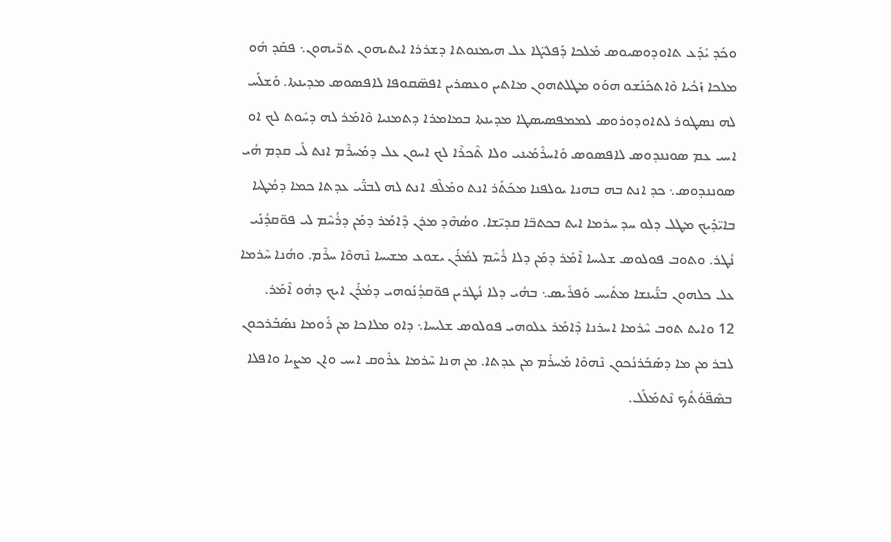ܘܟܰܕ ܝܺܕܰܥ ܬܐܘܕܘܣܝܘܣ ܡܰܠܟܐ ܕܰܦܠܝ̈ܓܐ ܥܠ ܗܝܡܢܘܬܐ ܕܫܪܪܐ ܐܝܬܝܗܘܢ ܬܖ̈ܝܗܘܢ܆ ܦܩܰܕ ܗܽܘ ܡܠܟܐ ܙܰܟܳܝܐ ܘܶܐܬܟܰܢܰܫܘ ܗܘܰܘ ܡܛܠܬܗܘܢ ܡܐܬܝܢ ܘܥܣܪܝܢ ܐܦܣ̈ܩܘܦܐ ܠܐܦܣܘܣ ܡܕܝܢܬܐ. ܘܰܫܠܰܚ ܠܗ ܢܣܛܘܪ ܠܬܐܘܕܘܪܘܣ ܠܡܡܦܣܝܣܛܐ ܡܕܝܢܬܐ ܒܡܐܡܪܐ ܕܬܡܢܝܐ ܘܶܐܡܰܪ ܠܗ ܕܚܽܘܬ ܠܟ ܐܘ ܐܚܝ ܥܡ ܣܘܢܢܕܘܣ ܠܐܦܣܘܣ ܘܰܐܚܪܶܡܰܝܢܝ ܘܠܐ ܬܶܟܪܶܐ ܠܟ ܐܚܘܢ ܥܠ ܕܡܰܚܪܶܡ ܐܢܬ ܠܺܝ ܩܕܡ ܗܳܝ ܣܘܢܢܕܘܣ܆ ܟܕ ܐܢܬ ܒܗ ܒܗܢܐ ܝܘܠܦܢܐ ܡܟܰܬܰܪ ܐܢܬ ܘܡܰܠܶܦ ܐܢܬ ܠܗ ܠܒܢ̈ܰܝ ܥܕܬܐ ܟܡܐ ܕܡܳܛܝܐ ܒܐܝ̈ܕܰܝܟ ܡܛܠ ܕܠܘ ܚܕ ܚܪܡܐ ܐܝܬ ܒܟܬܒ̈ܐ ܩܕܝ̈ܫܐ. ܘܣܳܗܶܕ ܡܪܢ ܕܶܐܡܰܪ ܕܡܰܢ ܕܪܳܚܶܡ ܠܝ ܦܘ̈ܩܕܳܢܰܝ ܢܳܛܪ. ܘܬܘܒ ܦܘܠܘܣ ܫܠܝܚܐ ܐܶܡܰܪ ܕܡܰܢ ܕܠܐ ܪܳܚܶܡ ܠܡܳܪܰܢ ܝܫܘܥ ܡܫܝܚܐ ܢܶܗܘܶܐ ܚܪܶܡ. ܘܗܳܢܐ ܚܶܪܡܐ ܥܠ ܟܠܗܘܢ ܒܢ̈ܰܝܢܫܐ ܡܬܺܝܚ ܘܰܦܪܺܝܣ܆ ܒܗܳܝ ܕܠܐ ܢܳܛܪܝܢ ܦܘ̈ܩܕܳܢܰܘܗܝ ܕܡܳܪܰܢ ܐܝܟ ܕܗܽܘ ܐܶܡܰܪ.
12 ܘܐܝܬ ܬܘܒ ܚܶܪܡܐ ܐܚܪܢܐ ܕܶܐܡܰܪ ܥܠܘܗܝ ܦܘܠܘܣ ܫܠܝܚܐ܆ ܕܐܘ ܡܠܐܟܐ ܡܢ ܪܰܘܡܐ ܢܣܰܒܰܪܟܘܢ ܠܒܪ ܡܢ ܡܐ ܕܣܰܒܰܪܢܳܟܘܢ ܢܶܗܘܶܐ ܡܰܚܪܰܡ ܡܢ ܥܕܬܐ. ܡܢ ܗܢܐ ܚܶܪܡܐ ܥܪܽܘܩ ܐܚܝ ܘܐܢ ܡܨܝܐ ܘܐܦܠܐ ܒܣܶܦ̈ܘܳܬܳܟ ܢܶܬܡܰܠܰܠ.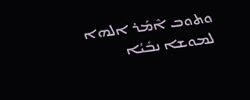ܘܬܘܒ ܐܶܡܰܪ ܐܠܗܐ ܠܡܘܫܐ ܢܒܺܝܳܐ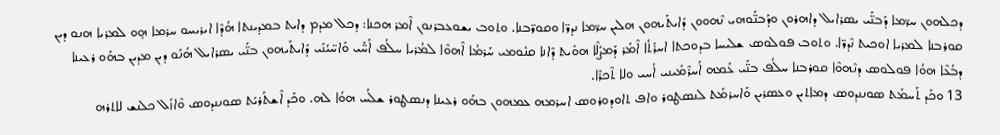ܕܟܠܗܘܢ ܚܖ̈ܡܐ ܕܰܒܢ̈ܰܝ ܝܣܪܐܝܠ ܕܐܗܪܘܢ ܘܕܰܒܢ̈ܰܘܗܝ ܢܶܗܘܘܢ ܕܺܐܝܬܰܝܗܘܢ ܗܠܝܢ ܚܖ̈ܡܐ ܢܕܖ̈ܐ ܘܩܘܖ̈ܒܢܐ. ܘܬܘܒ ܝܫܘܥܒܪܢܘܢ ܐܶܡܪ ܗܟܢܐ: ܕܟܠ ܡܕܡ ܕܐܝܬ ܒܡܕܝܢܬܐ ܗܳܕܶܐ ܐܝܪܝܚܘ ܚܪܡܐ ܗ̣ܘ ܠܡܪܝܐ ܗܢܘ ܕܝܢ ܩܘܪܒܢܐ ܠܡܪܝܐ ܐܘܟܝܬ ܢܶܕܖ̈ܐ. ܘܬܘܒ ܦܘܠܘܣ ܫܠܝܚܐ ܒܕܘܟܬܐ ܐܚܪܺܬܳܐ ܐܶܡܰܪ ܕܰܡܨܰܠܶܐ ܗܘܺܝܬ ܕܶܐܢܐ ܩܢܽܘܡܝ ܚܰܪܡܳܐ ܐܶܗܘܶܐ ܠܡܳܪܝܐ ܚܠܳܦ ܐܰܚ̈ܰܝ ܘܰܐܚ̈ܝܳܢܰܝ ܕܺܐܝܬܰܝܗܘܢ ܒܢ̈ܰܝ ܝܣܪܐܝܠ ܗܳܢܰܘ ܕܝܢ ܡܕܝܢ ܒܗܰܘ ܪܥܝܢܐ ܕܒܳܥܶܐ ܗܘܳܐ ܦܘܠܘܣ ܕܢܶܗܘܶܐ ܩܘܪܒܢܐ ܚܠܳܦ ܒܢ̈ܰܝ ܥܰܡܗ ܐܰܚܪܶܡܰܝܢܝ ܐܳܚܝ ܘܠܐ ܬܶܟܪܶܐ.
13 ܘܟܰܕ ܬܰܚܡܰܬ ܣܘܢܢܕܘܣ ܕܡܐܬܝܢ ܘܥܣܪܝܢ ܘܰܐܚܪܡܰܬ ܠܢܣܛܘܪ ܘܐܦ ܬܐܘܕܘܪܘܣ ܐܚܪܡܗ ܥܡܗܘܢ ܒܗܰܘ ܪܥܝܢܐ ܕܢܣܛܘܪ ܫܠܰܚ ܗܘܳܐ ܠܗ. ܘܟܰܕ ܐܶܫܬܰܪܝܰܬ ܣܘܢܢܕܘܣ ܘܶܐܙܰܠ ܟܠܢܫ ܠܐܬܪܗ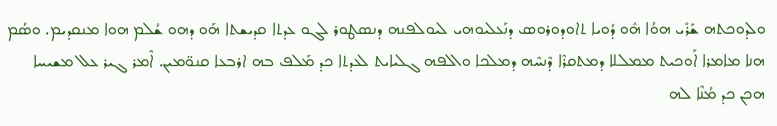ܘܠܕܘܟܬܗ ܫܰܪܺܝ ܗܘܳܐ ܗܽܘ ܕܳܘܝܐ ܬܐܘܕܘܪܘܣ ܕܢܰܥܠܝܘܗܝ ܠܝܘܠܦܢܗ ܕܢܣܛܘܪ ܠܓܘ ܥܕܬܐ ܩܕܝܫܬܐ ܗܰܘ ܕܗܘ ܫܳܠܡ ܗܘܐ ܡܢܩܕܝܡ. ܘܣܳܡ ܗܢܐ ܡܐܡܪܐ ܐܰܘܟܝܬ ܡܡܠܠܐ ܕܡܬܩܪܶܐ ܕܶܢܚܶܗ ܕܡܠܟܐ ܘܐܠܦܗ ܓܠܝܐܝܬ ܠܥܕܬܐ ܟܕ ܡܰܠܦ ܒܗ ܐܪܒܥܐ ܩܢܘ̈ܡܝܢ. ܐܶܡܪ ܓܝܪ ܥܠ ܡܫܝܚܐ ܗܟܢ ܟܕ ܡܳܢܶܐ ܠܗ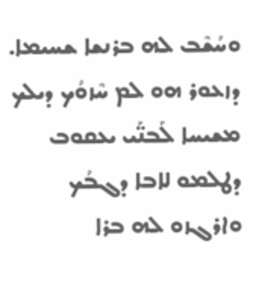ܘܚܳܫܶܒ ܠܗ ܒܪܢܫܐ ܫܚܝܡܐ. ܕܙܥܘܪ ܗܘ ܠܡ ܚܶܙܘܳܟ ܕܝܠܟ ܡܫܝܚܐ ܠܰܒܢ̈ܰܝ ܝܥܩܘܒ ܕܛܠܡܘ ܠܐܒܐ ܕܓܒܳܟ ܘܐܪܓܙܘ ܠܗ ܒܪܐ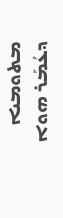ܡܬܘܡܝܐ ܕܥܳܡܰܪ ܗܘܐ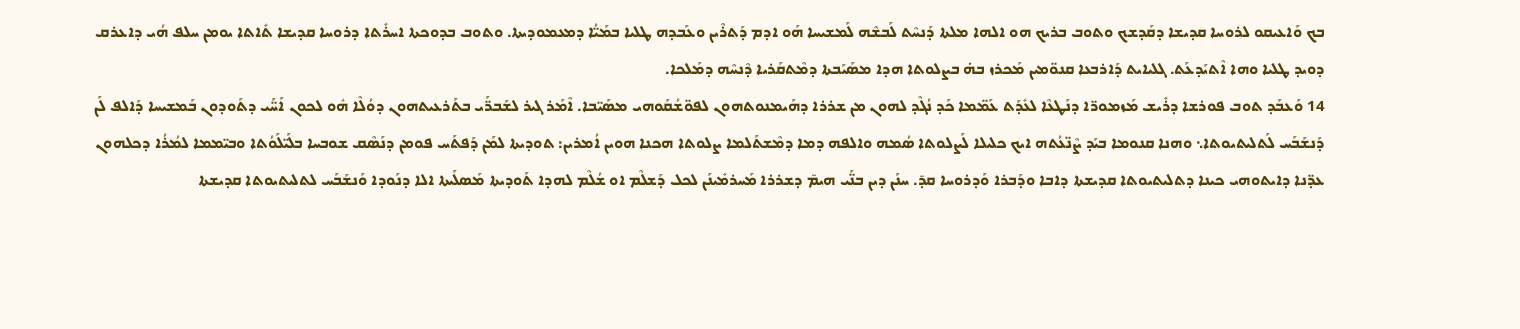ܒܟ ܘܰܐܥܝܩܘ ܠܪܘܚܐ ܩܕܝܫܐ ܕܩܰܕܫܟ ܘܬܘܒ ܒܪܝܟ ܗܘ ܐܠܗܐ ܡܠܬܐ ܕܰܢܚܶܬ ܠܰܒܫܶܗ ܠܰܡܫܝܚܐ ܗܰܘ ܐܕܡ ܕܰܬܪܶܝܢ ܘܥܰܒܕܗ ܛܠܝܐ ܒܡܰܝ̈ܳܐ ܕܡܥܡܘܕܝܬܐ. ܘܬܘܒ ܒܕܘܟܬܐ ܐܚܪܺܬܐ ܕܪܘܚܐ ܩܕܝܫܐ ܬܺܐܬܐ ܝܘܡܢ ܚܠܦ ܗܳܝ ܕܐܥܪܩ ܕܘܝܕ ܛܠܝܐ ܘܗܐ ܐܶܬܝܰܕܥܰܬ. ܓܠܝܐܝܬ ܕܰܐܪܒܥܐ ܩܢܘ̈ܡܝܢ ܡܰܟܪܙ ܒܗ̇ ܒܨܠܘܬܐ ܗܕܐ ܡܣܰܝܰܒܬܐ ܕܡܶܬܩܰܪܝܐ ܕܶܢܚܶܗ ܕܡܰܠܟܐ.
14 ܘܰܥܒܰܕ ܬܘܒ ܦܘܪܫܐ ܕܪܺܝܫ ܡܰܙܡܘܖ̈ܐ ܕܢܰܛܥܶܐ ܠܥܺܕܰܬ ܥܰܡ̈ܡܐ ܟܰܕ ܢܳܓܶܕ ܠܗܘܢ ܡܢ ܫܪܪܐ ܕܗܰܝܡܢܘܬܗܘܢ ܠܦܘ̈ܫܳܩܰܘܗܝ ܡܣܰܝ̈ܒܐ. ܐܶܡܰܪ ܓܝܪ ܠܫܰܒܖ̈ܰܝ ܒܬܰܪܥܝܬܗܘܢ ܕܘܳܠܶܐ ܗܽܘ ܠܟܘܢ ܐܰܚ̈ܰܝ ܕܬܰܘܕܘܢ ܒܰܡܫܝܚܐ ܕܰܐܠܦ ܠܰܢ ܕܰܢܫܰܒܰܚ ܠܰܬܠܝܬܝܘܬܐ܆ ܘܗܢܐ ܩܢܘܡܐ ܒܝܰܕ ܨܶܢ̈ܥܳܬܗ ܐܝܟ ܟܠܝܠܐ ܠܰܨܠܘܬܐ ܣܳܡܗ ܘܐܠܦܗ ܕܡܐ ܕܡܶܫܬܰܠܡܐ ܨܠܘܬܐ ܗܟܢܐ ܗܘܝܢ ܐܳܡܪܝܢ: ܬܘܕܝܬܐ ܠܡܰܢ ܕܰܦܬܰܚ ܦܘܡܢ ܕܢܰܣܶܩ ܫܘܒܚܐ ܒܠܰܝ̈ܠܰܘܳܬܐ ܘܒܝ̈ܡܡܐ ܠܡܳܪܳܐ ܕܟܠܗܘܢ ܥܕ̈ܢܐ ܕܐܝܬܘܗܝ ܟܝܢܐ ܕܬܠܝܬܝܘܬܐ ܩܕܝܫܬܐ ܕܐܒܐ ܘܕܰܒܪܐ ܘܰܕܪܘܚܐ ܩܕ̄. ܚܢܰܢ ܕܝܢ ܒܢ̈ܰܝ ܗܝܡ̄ ܕܫܪܪܐ ܡܰܚܪܡܺܝܢܰܢ ܠܟܠ ܕܰܫܠܶܡ ܐܘ ܫܳܠܶܡ ܠܗܕܐ ܬܰܘܕܝܬܐ ܡܰܣܠܰܝܬܐ ܐܠܐ ܕܢܰܘܕܐ ܘܰܢܫܰܒܰܚ ܠܬܠܝܬܝܘܬܐ ܩܕܝܫܬܐ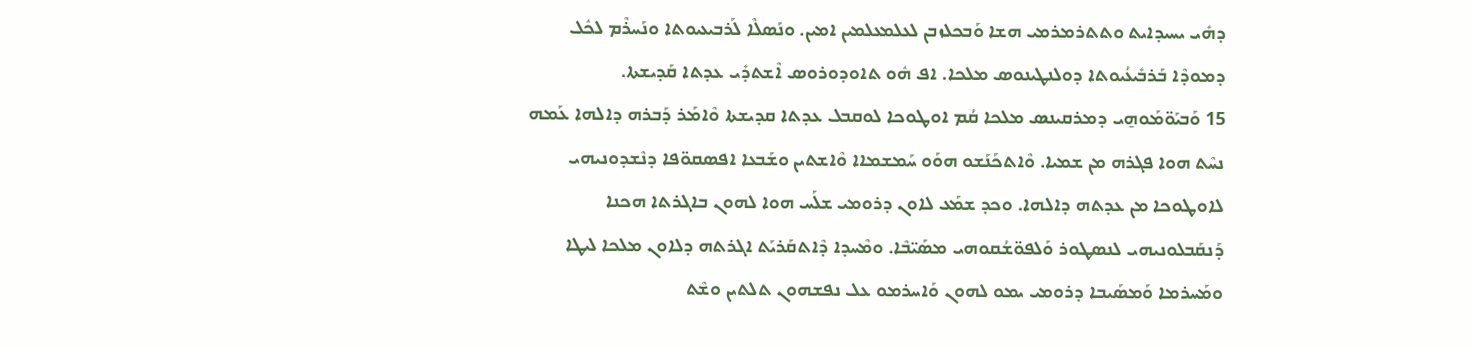ܕܗܺܝ ܝܚܝܕܐܝܬ ܘܬܬܪܡܪܡܝ ܗܫܐ ܘܰܒܟܠܙܒܢ ܠܥܠܡܥܠܡܝܢ ܐܡܝܢ. ܘܢܰܣܠܶܐ ܠܰܪܒܝܥܝܘܬܐ ܘܢܰܚܪܶܡ ܠܟܽܠ ܕܡܘܕܶܐ ܒܰܪܒܺܝܥܳܝܘܬܐ ܕܘܠܢܛܝܢܘܣ ܡܠܟܐ. ܐܦ ܗܽܘ ܬܐܘܕܘܪܘܣ ܐܶܫܬܕܺܝ ܥܕܬܐ ܩܰܕܝܫܬܐ.
15 ܘܰܒܝܰܘ̈ܡܰܘܗ̱ܝ ܕܡܪܩܝܢܣ ܡܠܟܐ ܩܳܡ ܐܘܛܘܟܐ ܠܘܩܒܠ ܥܕܬܐ ܩܕܝܫܬܐ ܘܶܐܡܰܪ ܕܰܒܪܗ ܕܐܠܗܐ ܥܰܡܗ ܢܚܶܬ ܗܘܐ ܦܓܪܗ ܡܢ ܫܡܝܐ. ܘܶܐܬܟܰܢܰܫܘ ܗܘܰܘ ܚܰܡܫܡܐܐ ܘܶܐܫܬܝܢ ܘܫܰܒܥܐ ܐܦܣܩܘ̈ܦܐ ܕܢܶܫܕܘܢܝܗܝ ܠܐܘܛܘܟܐ ܡܢ ܥܕܬܗ ܕܐܠܗܐ. ܘܟܕ ܫܡܰܥ ܠܐܘܢ ܕܪܘܡܝ ܫܠܰܚ ܗܘܐ ܠܗܘܢ ܒܐܓܪܬܐ ܗܟܢܐ ܕܰܢܩܰܒܠܘܢܝܗܝ ܠܢܣܛܘܪ ܘܰܠܦܘ̈ܫܳܩܘܗܝ ܡܣܰܝ̈ܒܶܐ. ܘܡܶܚܕܐ ܕܶܐܬܩܰܪܝܰܬ ܐܓܪܬܗ ܕܠܐܘܢ ܡܠܟܐ ܠܝܛܐ ܘܡܰܚܪܡܐ ܘܰܡܣܰܝܒܐ ܕܪܘܡܝ ܝܡܘ ܠܗܘܢ ܘܰܐܚܪܡܘ ܥܠ ܢܦܫܗܘܢ ܬܠܬܝܢ ܘܫܶܬ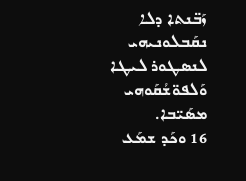ܙܰܒ̈ܢܬܐ ܕܠܐ ܢܩܰܒܠܘܢܝܗܝ ܠܢܣܛܘܪ ܠܝܛܐ ܘܰܠܦܘ̈ܫܳܩܰܘܗܝ ܡܣܰܝ̈ܒܐ.
16 ܘܟܰܕ ܫܡܰܥ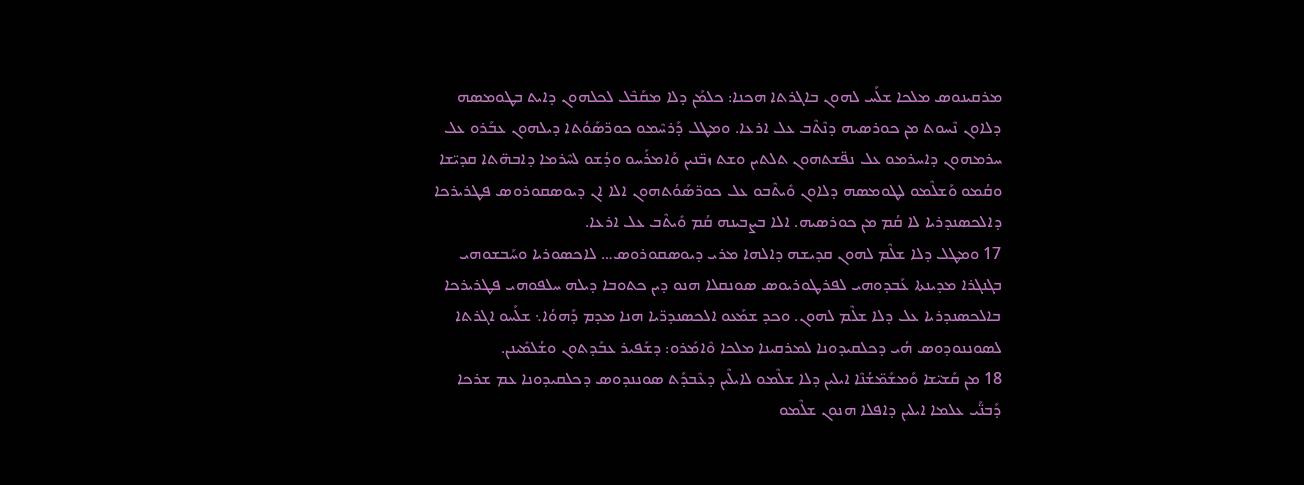ܡܪܩܝܢܘܣ ܡܠܟܐ ܫܠܰܚ ܠܗܘܢ ܒܐܓܪܬܐ ܗܟܢܐ: ܟܠܡܰܢ ܕܠܐ ܡܩܰܒܶܠ ܠܟܠܗܘܢ ܕܐܝܬ ܒܛܘܡܣܗ ܕܠܐܘܢ ܢܶܚܘܬ ܡܢ ܟܘܪܣܝܗ ܕܢܶܬܶܒ ܥܠ ܐܪܥܐ. ܘܡܛܠ ܕܰܪܚܶܡܘ ܟܘܖ̈ܣܰܘܳܬܐ ܕܝܠܗܘܢ ܥܒܰܪܘ ܥܠ ܚܪܡܗܘܢ ܕܐܚܪܡܘ ܥܠ ܢܦ̈ܫܬܗܘܢ ܬܠܬܝܢ ܘܫܬ ܙܒ̈ܢܝܢ ܘܰܐܡܪܰܚܘ ܘܕܳܫܘ ܠܚܶܪܡܐ ܕܐܒܗ̈ܬܐ ܩܕܝ̈ܫܐ ܘܩܳܡܘ ܘܰܫܠܶܡܘ ܠܛܘܡܣܗ ܕܠܐܘܢ ܘܺܝܬܶܒܘ ܥܠ ܟܘܖ̈ܣܰܘܳܬܗܘܢ ܐܠܐ ܐܢ ܕܝܘܣܩܘܪܘܣ ܦܛܪܝܪܟܐ ܕܐܠܟܣܢܕܪܝܐ ܠܐ ܩܳܡ ܡܢ ܟܘܪܣܝܗ. ܐܠܐ ܒܨܒܝܢܗ ܩܳܡ ܘܺܝܬܶܒ ܥܠ ܐܪܥܐ.
17 ܘܡܛܠ ܕܠܐ ܫܠܶܡ ܠܗܘܢ ܩܕܝܫܗ ܕܐܠܗܐ ܡܪܝ ܕܝܘܣܩܘܪܘܣ… ܠܐܟܣܘܪܝܐ ܘܚܰܒܫܘܗܝ ܒܓܢܓܪܐ ܡܕܝܢܬܐ ܥܰܒܕܘܗܝ ܠܦܪܛܘܪܝܘܣ ܣܘܢܩܠܐ ܗܢܘ ܕܝܢ ܟܬܘܒܐ ܕܝܠܗ ܚܠܦܘܗܝ ܦܛܪܝܪܟܐ ܒܐܠܟܣܢܕܪܝܐ ܥܠ ܕܠܐ ܫܠܶܡ ܠܗܘܢ. ܘܟܕ ܫܡܰܥܘ ܐܠܟܣܢܕܖ̈ܝܐ ܗܢܐ ܡܕܡ ܕܰܗܘܳܐ܆ ܫܠܰܚܘ ܐܓܪܬܐ ܠܣܘܢܢܘܕܘܣ ܗܳܝ ܕܟܠܩܝܕܘܢܐ ܠܡܪܩܝܢܐ ܡܠܟܐ ܘܶܐܡܰܪܘ: ܕܫܰܦܝܪ ܥܒܰܕܬܘܢ ܘܫܳܠܡܺܝܢܢ.
18 ܡܢ ܩܰܫܝ̈ܫܐ ܘܰܡܫܰܡ̈ܫܳܢܶܐ ܐܝܠܝܢ ܕܠܐ ܫܠܶܡܘ ܠܐܝܠܶܝܢ ܕܥܶܒܕܰܬ ܣܘܢܢܕܘܣ ܕܟܠܩܝܕܘܢܐ ܥܡ ܫܪܟܐ ܕܰܒܢ̈ܰܝ ܥܠܡܐ ܐܝܠܝܢ ܕܐܦܠܐ ܗܢܘܢ ܫܠܶܡܘ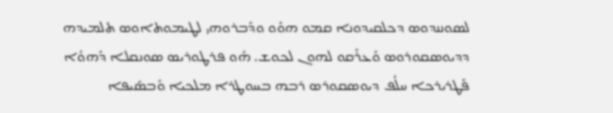ܠܣܘܢܢܕܘܣ ܕܟܠܩܝܕܘܢܐ ܩܡܘ ܗܘܰܘ ܘܕܰܒܪܘܗܝ ܠܛܝܡܘܬܐܘܣ ܬܠܡܝܕܗ ܕܕܝܘܣܩܘܪܘܣ ܘܰܥܪܰܩܘ ܠܗܘܢ ܠܟܘܫ. ܗܽܘ ܦܪܛܘܪܝܣ ܣܘܢܩܠܐ ܕܰܗܘܳܐ ܦܰܛܪܝܪܟܐ ܚܠܳܦ ܕܝܘܣܩܘܪܣ ܪܒܗ ܒܚܘܛܪܐ ܡܠܟܝܐ ܘܰܒܣܰܝܦܐ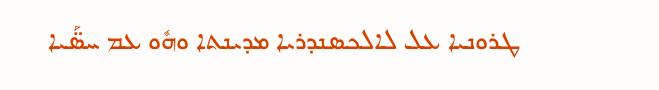ܛܪܘܢܝܐ ܥܠ ܠܐܠܟܣܢܕܪܝܐ ܡܕܝܢܬܐ ܘܗܽܘ ܥܡ ܚܣ̈ܰܝܐ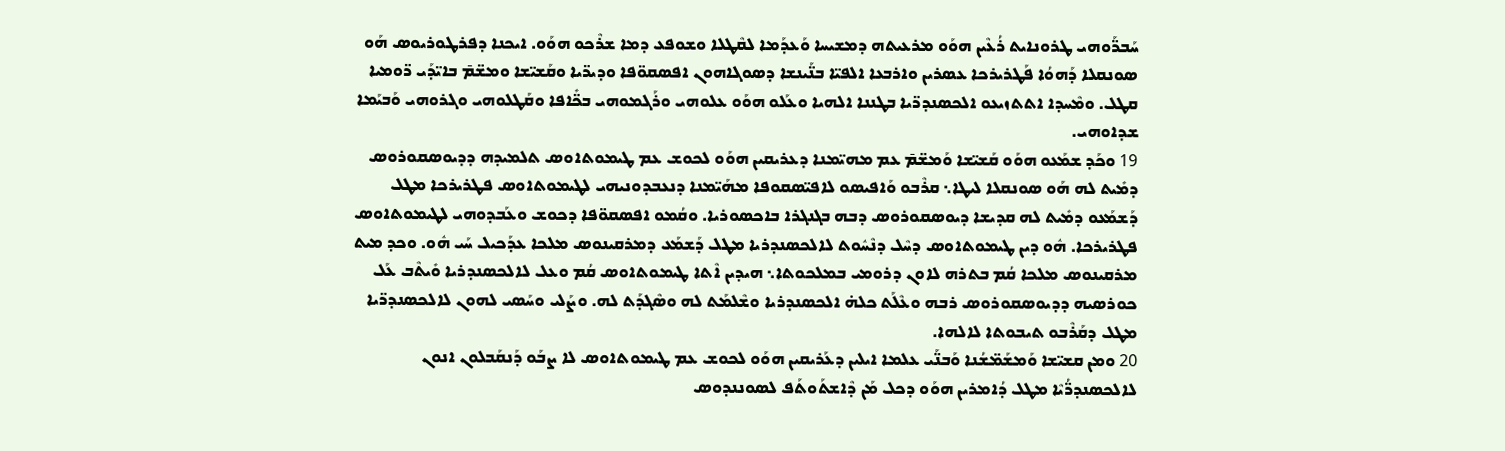ܚܰܒܖ̈ܰܘܗܝ ܛܪܘܢܐܝܬ ܪܳܥܶܝܢ ܗܘܰܘ ܡܪܥܝܬܗ ܕܡܫܝܚܐ ܘܰܥܕܰܡܐ ܠܩܶܛܠܐ ܘܫܘܦܥ ܕܡܐ ܫܪܶܟܘ ܗܘܰܘ. ܐܝܟܢܐ ܕܦܪܛܘܪܝܘܣ ܗܰܘ ܣܘܢܩܠܐ ܕܰܗܘܳܐ ܦܰܛܪܝܪܟܐ ܥܣܪܝܢ ܘܐܪܒܥܐ ܐܠܦܝ̈ܐ ܒܢ̈ܰܝܢܫܐ ܕܣܘܓܐܗܘܢ ܐܦܣܩܘ̈ܦܐ ܘܕܝܖ̈ܝܐ ܘܩܰܫܝ̈ܫܐ ܘܡܫ̈ܡ̄ ܒܐܝ̈ܕܰܝ ܖ̈ܘܡܝܐ ܩܛܠ. ܘܡܶܚܕܐ ܐܬܬܙܝܥܘ ܐܠܟܣܢܕܖ̈ܝܐ ܒܛܢܢܐ ܐܠܗܝܐ ܘܥܰܠܘ ܗܘܰܘ ܥܠܘܗܝ ܘܪܰܓܡܘܗܝ ܒܟ̈ܺܐܦܐ ܘܩܰܛܠܘܗܝ ܘܓܪܘܗܝ ܘܰܒܝܰܡܐ ܫܕܐܘܗܝ.
19 ܘܟܰܕ ܫܡܰܥܘ ܗܘܰܘ ܩܰܫܝ̈ܫܐ ܘܰܡܫ̈ܡ̄ ܥܡ ܡܗܝ̈ܡܢܐ ܕܥܪܝܩܝܢ ܗܘܰܘ ܠܟܘܫ ܥܡ ܛܝܡܘܬܐܘܣ ܬܠܡܝܕܗ ܕܕܝܘܣܩܘܪܘܣ ܕܡܺܝܬ ܠܗ ܗܰܘ ܣܘܢܩܠܐ ܠܝܛܐ܆ ܩܪܶܒܘ ܘܰܐܦܝܣܘ ܠܐܦܝ̈ܣܩܘܦܐ ܡܗܰܝ̈ܡܢܐ ܕܢܥܒܕܘܢܝܗܝ ܠܛܝܡܘܬܐܘܣ ܦܛܪܝܪܟܐ ܡܛܠ ܕܰܫܡܰܥܘ ܕܡܺܝܬ ܠܗ ܩܕܝܫܐ ܕܝܘܣܩܘܪܘܣ ܕܒܗ ܒܓܢܓܪܐ ܒܐܟܣܘܪܝܐ. ܘܩܳܡܘ ܐܦܣܩܘ̈ܦܐ ܕܟܘܫ ܘܥܰܒܕܘܗܝ ܠܛܝܡܘܬܐܘܣ ܦܛܪܝܪܟܐ. ܗܽܘ ܕܝܢ ܛܝܡܘܬܐܘܣ ܕܚܶܠ ܕܢܶܚܽܘܬ ܠܐܠܟܣܢܕܪܝܐ ܡܛܠ ܕܰܫܡܰܥ ܕܡܪܩܝܢܘܣ ܡܠܟܐ ܥܕܰܟܝܠ ܚܰܝ ܗܽܘ. ܘܟܕ ܡܝܬ ܡܪܩܝܢܘܣ ܡܠܟܐ ܩܳܡ ܒܬܪܗ ܠܐܘܢ ܕܪܘܡܝ ܒܡܠܟܘܬܐ܆ ܗܝܕܝܢ ܐܶܬܐ ܛܝܡܘܬܐܘܣ ܩܳܡ ܘܥܠ ܠܐܠܟܣܢܕܪܝܐ ܘܺܝܬܶܒ ܥܰܠ ܟܘܪܣܝܗ ܕܕܝܘܣܩܘܪܘܣ ܪܒܗ ܘܥܶܠܰܬ ܟܠܗ̇ ܐܠܟܣܢܕܪܝܐ ܘܫܶܠܡܰܬ ܠܗ ܘܣܶܓܕܰܬ ܠܗ. ܘܨܰܠܝ ܘܚܰܣܝ ܠܗܘܢ ܠܐܠܟܣܢܕܖ̈ܝܐ ܡܛܠ ܕܩܰܪܶܒܘ ܬܝܒܘܬܐ ܠܐܠܗܐ.
20 ܘܡܢ ܩܫܝ̈ܫܐ ܘܰܡܫܰܡ̈ܫܳܢܐ ܘܰܒܢ̈ܰܝ ܥܠܡܐ ܐܝܠܝܢ ܕܥܰܪܝܩܝܢ ܗܘܰܘ ܠܟܘܫ ܥܡ ܛܝܡܘܬܐܘܣ ܠܐ ܨܒܰܘ ܕܰܢܩܰܒܠܘܢ ܐܢܘܢ ܠܐܠܟܣܢܕܖ̈ܳܝܶܐ ܡܛܠ ܕܳܐܡܪܝܢ ܗܘܰܘ ܕܟܠ ܡܰܢ ܕܶܐܫܬܰܘܬܰܦ ܠܣܘܢܢܕܘܣ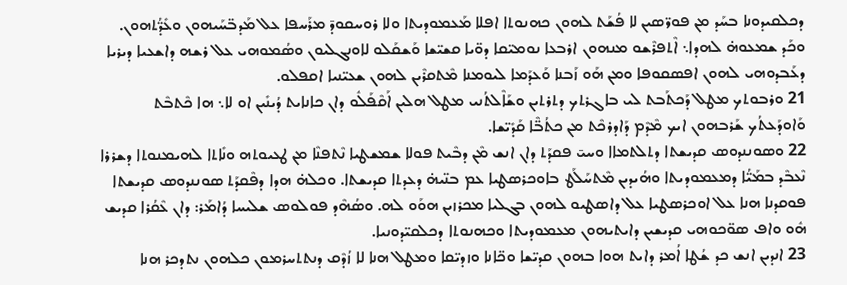ܕܟܠܩܝܕܘܢܐ ܒܚܰܕ ܡܢ ܦܘܖ̈ܣܝܢ ܠܐ ܦܳܫܰܬ ܠܗܘܢ ܟܗܢܘܬܐ ܐܦܠܐ ܡܰܥܡܘܕܝܬܐ ܘܠܐ ܪܘܚܩܘܕ̄ ܡܪܰܚܦܐ ܥܠ ܡܰܕܒ̈ܚܰܝܗܘܢ ܘܥܺܕ̈ܳܬܗܘܢ. ܘܟܰܕ ܫܡܥܘܗ̇ ܠܗܕܐ܆ ܐܶܬܦܪܶܫܘ ܡܢܗܘܢ ܐܪܒܥܐ ܢܘܡܝ̈ܩܐ ܕܘ̈ܝܐ ܩܫܝ̈ܫܐ ܘܰܫܩܰܠܘ ܠܐܘܢܓܠܝܘܢ ܘܣܳܡܘܗܝ ܥܠ ܪܫܗ ܕܐܫܥܝܐ ܕܝܪܝܐ ܕܥܰܒܕܘܗܝ ܠܗܘܢ ܐܦܣܩܘܦܐ ܘܡܢ ܗܰܘ ܙܰܒܢܐ ܘܰܥܕܰܡܐ ܠܝܘܡܢܐ ܡܶܬܩܪܶܝܢ ܠܗܘܢ ܫܥܝ̈ܢܝܐ ܐܩܦܠܘ.
21 ܘܪܒܘܬܟ ܡܛܠ ܕܰܟܬܰܒܬ ܠܝ ܒܐܓܪܬܟ ܕܬܪܬܝܢ ܘܫܰܐܶܠܬܳܢܝ ܡܛܠ ܗܠܝܢ ܐܰܩܶܦܰܠܽܘ ܕܐܢ ܟܐܢܐܝܬ ܕܳܝܢܺܝܢ ܐܘ ܠܐ܆ ܗܐ ܟܶܬܒܶܬ ܘܰܐܘܕܰܥܬܳܟ ܫܰܪܒܗܘܢ ܐܝܟ ܡܶܕܶܡ ܕܰܐܕܪܟܶܬ ܡܢ ܟܬܳܒ̈ܶܐ ܩܰܕܺܝ̈ܫܐ.
22 ܘܣܘܢܢܕܘܣ ܩܕܝܫܬܐ ܕܬܠܬܡܐܐ ܘܚܝ̄ ܦܩܕܰܬ ܕܐܢ ܐܢܫ ܡܶܢ ܕܒܶܝܬ ܦܘܠܐ ܫܡܫܛܝܐ ܢܶܬܦܢܶܐ ܡܢ ܛܥܝܘܬܗ ܘܢܺܐܬܐ ܠܗܝܡܢܘܬܐ ܕܫܪܪܐ ܢܶܥܒܶܕ ܒܡܰܝ̈ܳܐ ܕܡܥܡܘܕܝܬܐ ܘܗܳܝܕܝܢ ܡܶܬܚܰܠܰܛ ܒܐܘܟܪܣܛܝܐ ܥܡ ܒܢ̈ܝܗ̇ ܕܥܕܬܐ ܩܕܝܫܬܐ. ܘܟܠܗ̇ ܗܕܐ ܕܦܶܩܕܰܬ ܣܘܢܢܕܘܣ ܩܕܝܫܬܐ ܦܘܩܕܢܐ ܗܢܐ ܥܠ ܐܘܟܪܣܛܝܐ ܥܠ ܕܐܣܛܝܘ ܠܗܘܢ ܒܓܠܝܐ ܡܟܪܙܝܢ ܗܘܰܘ ܠܗ. ܘܣܳܗܶܕ ܦܘܠܘܣ ܫܠܝܚܐ ܕܳܐܡܰܪ: ܕܐܢ ܥܶܩܳܪܐ ܩܕܝܫ ܗܽܘ ܘܐܦ ܣܘ̈ܟܘܗܝ ܩܕܝܫܝܢ ܕܐܝܬܝܗܘܢ ܡܥܡܘܕܝܬܐ ܘܟܗܢܘܬܐ ܕܟܠܩܝ̈ܕܘܢܝܐ.
23 ܐܢܕܝܢ ܐܢܫ ܟܕ ܫܳܛܐ ܐܳܡܪ ܕܐܝܬ ܗܘܐ ܒܗܘܢ ܩܕܝ̈ܫܐ ܘܟ̈ܐܢܐ ܘܙܕܝ̈ܩܐ ܘܡܛܠ ܗܢܐ ܠܐ ܙܳܕܶܩ ܕܢܬܬܚܪܡܘܢ ܟܠܗܘܢ ܢܬܕܟܪ ܗܢܐ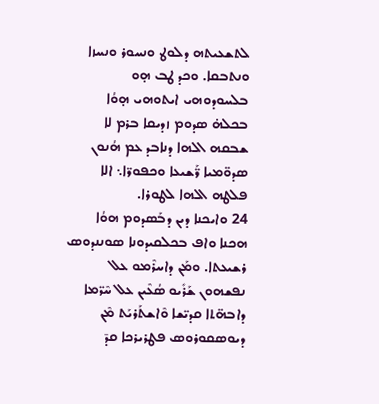ܠܬܫܥܝܬܗ ܕܠܘܛ ܘܢܚܘܪ ܘܢܚܙܐ ܘܢܬܒܩܐ. ܘܟܕ ܛܒ ܗ̣ܘ ܒܠܚܘܕܘܗܝ ܐܝܬܘܗܝ ܗ̣ܘܳܐ ܒܟܠܗ̇ ܣܕܘܡ ܙܕܝܩܐ ܒܪܡ ܠܐ ܫܒܩܗ ܐܠܗܐ ܕܢܐܒܕ ܥܡ ܗܳܢܘܢ ܣܕܘ̈ܡܝܐ ܖ̈ܰܫܝܥܐ ܘܟܦܘܖ̈ܐ܆ ܐܠܐ ܦܠܛܗ ܐܠܗܐ ܠܛܘܪܐ.
24 ܘܐܝܟܢܐ ܕܝܢ ܕܒܰܣܕܘܡ ܗܘܳܐ ܗܟܢܐ ܘܐܦ ܒܟܠܩܝܕܘܢܐ ܣܘܢܢܕܘܣ ܪܫܝܥܬܐ. ܘܡܰܢ ܕܐܚܪܶܡܘ ܥܠ ܢܦܫܗܘܢ ܫܰܪܺܝܘ ܣܳܥܶܝܢ ܥܠ ܚܶܖ̈ܡܐ ܕܐܒܗ̈ܬܐ ܩܕܝ̈ܫܐ ܘܶܐܫܬܰܪܝܰܬ ܡܶܢ ܕܝܘܣܩܘܪܘܣ ܦܛܪܝܪܟܐ ܩܕ̄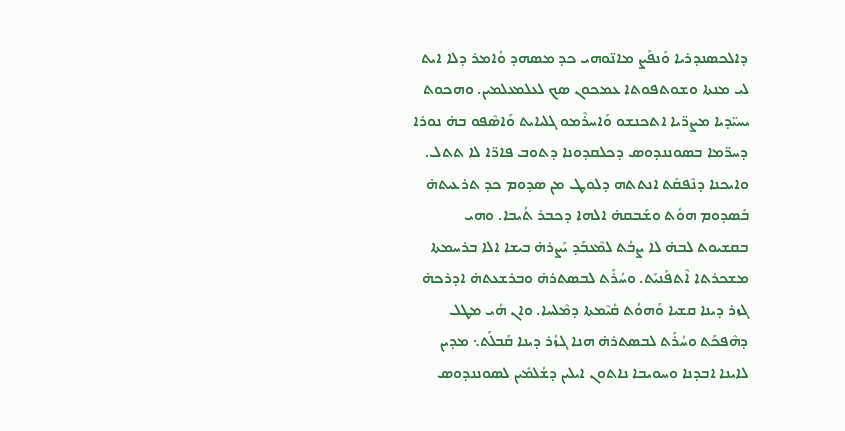ܕܐܠܟܣܢܕܪܝܐ ܘܰܢܦܰܨ ܡܐܢ̈ܘܗܝ ܟܕ ܡܣܗܕ ܘܳܐܡܪ ܕܠܐ ܐܝܬ ܠܝ ܡܢܬܐ ܘܫܘܬܦܘܬܐ ܥܡܟܘܢ ܣܟ ܠܥܠܡܥܠܡܝܢ. ܘܗܟܘܬ ܝܚܝ̈ܕܝܐ ܡܨܖ̈ܝܐ ܐܬܟܢܫܘ ܘܰܐܚܪܶܡܘ ܓܠܝܐܝܬ ܘܰܐܣܶܦܘ ܒܗ̇ ܢܘܪܐ ܕܚܖ̈ܡܐ ܒܣܘܢܢܕܘܣ ܕܟܠܩܕܘܢܐ ܕܬܘܒ ܦܐܖ̈ܐ ܠܐ ܬܬܠ. ܘܐܝܟܢܐ ܕܢܶܦܩܰܬ ܐܢܬܬܗ ܕܠܘܛ ܡܢ ܣܕܘܡ ܟܕ ܬܪܥܝܬܗ̇ ܒܰܣܕܘܡ ܗܘܳܬ ܘܫܰܒܩܗ̇ ܐܠܗܐ ܕܟܒܪ ܬܳܝܒܐ. ܘܗܝ ܒܩܫܝܘܬ ܠܒܗ̇ ܠܐ ܨܒܳܬ ܠܡܶܥܒܰܕ ܝܰܨܪܗ̇ ܒܝܫܐ ܐܠܐ ܒܪܚܡܬܐ ܡܫܟܪܬܐ ܐܶܬܦܰܢܝܰܬ. ܘܚܳܪܰܬ ܠܒܣܬܪܗ̇ ܘܒܪܫܥܬܗ̇ ܐܕܪܟܗ̇ ܓܙܪ ܕܝܢܐ ܩܫܝܐ ܘܰܗܘܳܬ ܩܳܝܶܡܬܐ ܕܡܶܠܚܐ. ܘܐܢ ܗܳܝ ܡܛܠ ܕܗܶܦܟܰܬ ܘܚܳܪܰܬ ܠܒܣܬܪܗ̇ ܗܢܐ ܓܙܳܪ ܕܝܢܐ ܩܰܒܠܰܬ܆ ܡܕܝܢ ܠܐܝܢܐ ܐܒܕܢܐ ܘܚܘܝܒܐ ܢܐܬܘܢ ܐܝܠܝܢ ܕܫܳܠܡܺܝܢ ܠܣܘܢܢܕܘܣ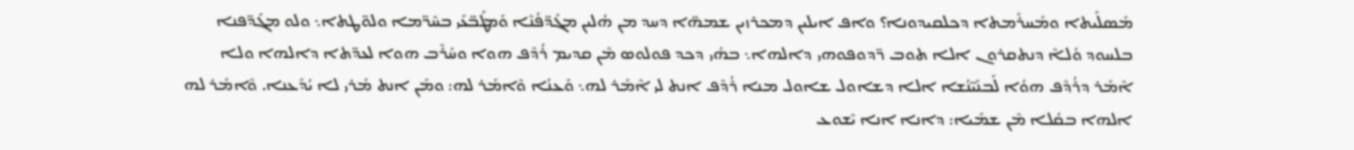ܡܰܣܠܰܝܬܐ ܘܡܰܚܪܰܡܬܐ ܕܟܠܩܝܕܘܢܐ؟ ܘܐܦ ܐܝܠܝܢ ܕܡܟܪܙܝܢ ܫܡܗ̈ܐ ܕܚܕ ܡܢ ܗܳܠܝܢ ܡܓܰܕ̈ܦܳܢܶܐ ܘܰܡܛܰܒ̈ܥܰܝ ܒܚܶܖ̈ܡܐ ܘܠܘ̈ܛܬܐ܆ ܘܠܘ ܡܓܰܕ̈ܦܢܐ ܒܠܚܘܕ ܘܳܠܐܶ ܕܢܬܩܪܘܢ ܐܠܐ ܬܘܒ ܖ̈ܕܘܦܘܗܝ ܕܐܠܗܐ܆ ܒܗܳܝ ܕܟܕ ܦܘܠܘܣ ܡܶܢ ܩܕܝܡ ܪܳܕܶܦ ܗܘܐ ܘܚܳܪܶܒ ܗܘܐ ܠܥܕ̈ܬܐ ܕܐܠܗܐ ܘܠܐ ܐܶܡܰܪ ܕܪܳܕܶܦ ܗܘܳܐ ܠܰܒܢܰܝ̈ܢܳܫܐ ܐܠܐ ܕܫܐܘܠ ܫܐܘܠ ܡܢܐ ܪܳܕܶܦ ܐܢܬ ܠܝ ܐܶܡܰܪ ܠܗ܆ ܘܰܥܢܳܐ ܘܶܐܡܰܪ ܠܗ: ܘܡܰܢ ܐܢܬ ܡܳܪܝ ܠܐ ܝܳܕܰܥܢܐ. ܘܶܐܡܰܪ ܠܗ ܐܠܗܐ ܒܩܳܠܐ ܡܶܢ ܫܡܰܝܐ: ܕܐܢܐ ܐܢܐ ܝܶܫܘܥ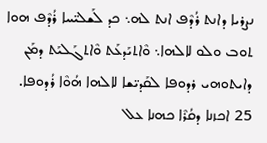ܢܨܪܝܐ ܕܐܢܬ ܪܳܕܶܦ ܐܢܬ ܠܗ܆ ܟܕ ܠܰܫܠܝ̈ܚܐ ܪܳܕܶܦ ܗܘܐ ܬܘܒ ܘܠܘ ܠܐܠܗܐ܆ ܘܶܐܬܝܰܕܥܰܬ ܘܶܐܬܓܰܠܝܰܬ ܕܡܰܢ ܕܐܝܬܘܗܝ ܪܕܘܦܐ ܠܩܰܕܝ̈ܫܐ ܠܐܠܗܐ ܗܳܘܶܐ ܪܳܕܘܦܐ.
25 ܐܟܙܢܐ ܕܩܳܪܶܐ ܟܗܢܐ ܥܠ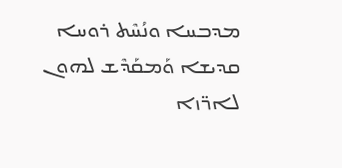ܡܕܒܚܐ ܘܢܳܚܶܬ ܪܘܚܐ ܩܕܝܫܐ ܘܰܡܩܰܕܶܫ ܠܗܘܢ ܠܐܖ̈ܙܐ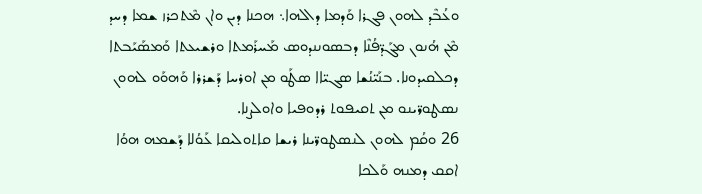ܘܥܳܒܶܕ ܠܗܘܢ ܦܓܪܐ ܘܰܕܡܐ ܕܐܠܗܐ܆ ܗܟܢܐ ܕܝܢ ܘܐܢ ܡܶܬܟܪܙ ܫܡܐ ܕܚܕ ܡܶܢ ܗܳܢܘܢ ܡܓܰܕ̈ܦܳܢܶܐ ܕܒܣܘܢܢܕܘܣ ܡܰܚܪܰܡܬܐ ܘܪܫܝܥܬܐ ܘܰܡܣܰܝܰܒܬܐ ܕܟܠܩܝܕܘܢܐ. ܒܢܰܝ̈ܢܳܫܐ ܣܓܝ̈ܐܐ ܣܛܰܘ ܡܢ ܐܘܪܚܐ ܕܰܫܪܪܐ ܘܰܗܘܰܘ ܠܗܘܢ ܢܣܛܘܖ̈ܝܢܘ ܡܢ ܬܩܝܦܘܬ ܪܕܘܦܝܐ ܘܐܘܠܨܢܐ.
26 ܘܩܳܡ ܠܗܘܢ ܠܢܣܛܘܖ̈ܝܢܐ ܪܝܫܐ ܩܐܬܘܠܝܩܐ ܥܰܘܳܠܐ ܕܰܫܡܗ ܗܘܳܐ ܐܩܩ ܕܡܢܗ ܘܰܠܟܐ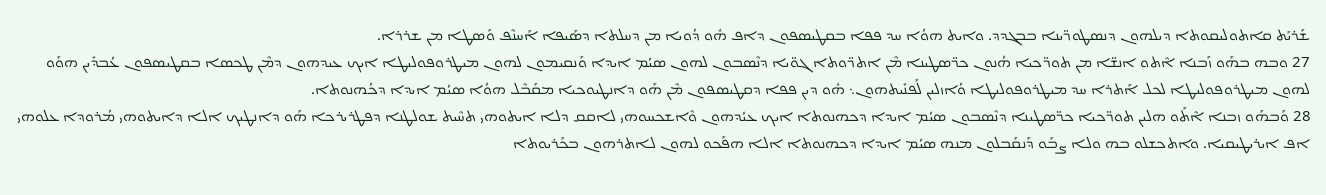ܫܰܪܝܰܬ ܩܐܬܘܠܝܩܘܬܐ ܕܝܠܗܘܢ ܕܢܣܛܘܖ̈ܝܢܐ ܒܒܓܕܕ. ܘܐܝܬ ܗܘܳܐ ܚܕ ܦܦܐ ܒܩܛܝܣܦܘܢ ܕܐܦ ܗܽܘ ܕܳܘܝܐ ܡܢ ܕܚܠܬܐ ܕܣܰܝܦܐ ܐܰܚܢܶܦ ܘܰܣܛܐ ܡܢ ܫܪܪܐ.
27 ܘܒܗ ܒܗܰܘ ܙܰܒܢܐ ܐܶܬܘ ܐܢܫ̈ܐ ܡܢ ܬܘܖ̈ܟܝܐ ܗܳܢܘܢ ܟܖ̈ܣܛܝܢܐ ܡܶܢ ܐܬܖ̈ܘܬܐ ܓܘ̈ܝܐ ܕܢܶܣܒܘܢ ܠܗܘܢ ܣܝܳܡ ܐܝܕܐ ܘܰܢܩܝܡܘܢ ܠܗܘܢ ܡܝܛܪܘܦܘܠܝܛܐ ܐܝܟ ܥܝܕܗܘܢ ܕܡܶܢ ܛܟܣܐ ܒܩܛܝܣܦܘܢ ܥܳܒܕܺܝܢ ܗܘܰܘ ܠܗܘܢ ܡܝܛܪܘܦܘܠܝܛܐ ܠܟܠ ܐܰܬܪܐ ܚܕ ܡܝܛܪܘܦܘܠܝܛܐ ܘܳܐܙܠܝܢ ܠܰܦܢܺܝܬܗܘܢ܆ ܗܽܘ ܕܝܢ ܦܦܐ ܕܩܛܝܣܦܘܢ ܡܶܢ ܗܰܘ ܕܐܢܛܝܘܟܝܐ ܡܩܰܒܶܠ ܗܘܳܐ ܣܝܳܡ ܐܝܕܐ ܕܟܳܗܢܘܬܐ.
28 ܘܰܒܗܰܘ ܙܒܢܐ ܐܶܬܰܘ ܗܠܝܢ ܬܘܖ̈ܟܝܐ ܟܖ̈ܣܛܝܢܐ ܕܢܶܣܒܘܢ ܣܝܳܡ ܐܝܕܐ ܕܟܗܢܘܬܐ ܐܝܟ ܥܝܳܕܗܘܢ ܘܶܐܫܟܚܘܗܝ ܠܐܩܩ ܕܠܐ ܐܝܬܘܗܝ ܬܚܶܝܬ ܫܘܠܛܢܐ ܕܦܛܪܝܪܟܐ ܗܰܘ ܕܐܢܛܝܟ ܐܠܐ ܕܐܝܬܘܗܝ ܡܳܪܘܕܐ ܥܠܘܗܝ ܐܦ ܐܝܪܝܛܝܩܝܐ. ܘܐܬܟܫܠܘ ܒܗ ܘܠܐ ܨܒܰܘ ܕܰܢܩܰܒܠܘܢ ܡܢܗ ܣܝܳܡ ܐܝܕܐ ܕܟܗܢܘܬܐ ܐܠܐ ܗܦܰܟܘ ܠܗܘܢ ܠܐܬܪܗܘܢ ܒܟܰܪܝܘܬܐ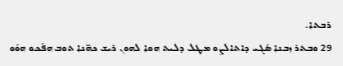ܪܒܬܐ.
29 ܘܒܬܪ ܙܒܢܐ ܣܰܓܝ ܕܐܬܐܠܨܘ ܡܛܠ ܕܠܝܬ ܗܘܐ ܠܗܘܢ ܪܝܫ ܟܗ̈ܢܐ ܬܘܒ ܗܦܰܟܘ ܗܘܰܘ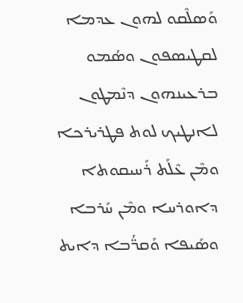ܘܰܣܠܶܩܘ ܠܗܘܢ ܥܕܡܐ ܠܩܛܝܣܦܘܢ ܘܣܳܡܘ ܒܪܥܝܢܗܘܢ ܕܢܶܡܛܘܢ ܠܐܢܛܝܟ ܠܘܬ ܦܛܪܝܪܟܐ ܘܡܶܢ ܥܶܠܰܬ ܪܰܚܝܩܘܬܐ ܕܐܘܪܚܐ ܘܡܶܢ ܚܰܪܒܐ ܘܣܰܝܦܐ ܘܰܩܖ̈ܳܒܐ ܕܐܝܬ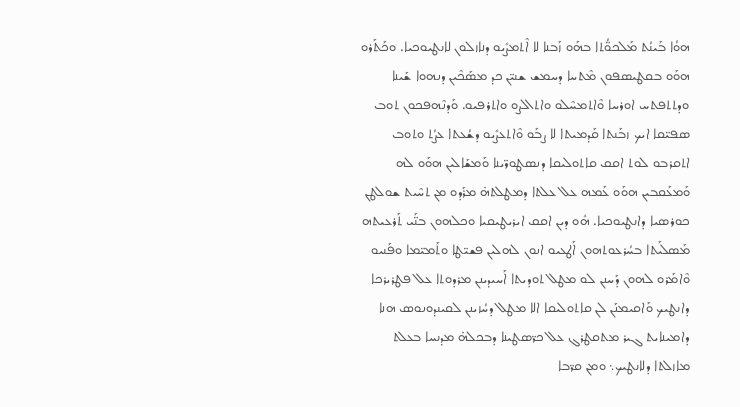ܗܘܳܐ ܒܰܝܢܳܬ ܡܰܠܟܘ̈ܳܬܐ ܒܗܰܘ ܙܰܒܢܐ ܠܐ ܐܶܬܡܨܺܝܘ ܕܢܐܙܠܘܢ ܠܐܢܛܝܘܟܝܐ. ܘܟܰܬܰܪܘ ܗܘܰܘ ܒܩܛܝܣܦܘܢ ܡܶܬܚܐ ܕܚܡܫ ܫܢܝ̈ܢ ܟܕ ܡܣܰܟܶܝܢ ܕܢܗܘܐ ܫܰܝܢܐ ܘܕܬܬܦܬܚ ܐܘܪܚܐ ܘܶܐܬܡܚܶܠܘ ܘܐܬܐܠܨܘ ܘܐܬܪܦܝܘ. ܘܰܕܢܶܗܦܟܘܢ ܬܘܒ ܣܦܝ̈ܩܐ ܐܝܟ ܙܒܰܢܬܐ ܩܰܕܡܝܬܐ ܠܐ ܨܒܰܘ ܘܶܐܬܥܨܺܝܘ ܕܫܳܥܬܐ ܥܨܳܬ ܘܬܘܒ ܐܬܩܪܒܘ ܠܘܬ ܐܩܩ ܩܐܬܘܠܝܩܐ ܕܢܣܛܘܖ̈ܝܢܐ ܘܰܡܫܰܐܠܝܢ ܗܘܰܘ ܠܗ ܘܰܡܥܰܩܒܝܢ ܗܘܰܘ ܥܰܡܗ ܥܠ ܥܠܬܐ ܕܡܛܠܬܗ̇ ܡܪܰܕܘ ܡܢ ܬܚܶܝܬ ܫܘܠܛܢ ܟܘܪܣܝܐ ܕܐܢܛܝܘܟܝܐ. ܗܽܘ ܕܝܢ ܐܩܩ ܐܝܪܝܛܝܩܝܐ ܘܟܠܗܘܢ ܒܢ̈ܰܝ ܬܰܪܥܝܬܗ ܡܰܣܠܰܝܬܐ ܒܚܳܪܥܘܬܗܘܢ ܐܰܛܥܝܘ ܐܢܘܢ ܠܗܠܝܢ ܦܫܝ̈ܛܐ ܘܬܰܡܝ̈ܡܐ ܘܦܰܢܝܘ ܘܶܐܡܰܪܘ ܠܗܘܢ ܕܰܚܢܢ ܠܘ ܡܛܠ ܬܘܕܝܬܐ ܐܰܚܝܕܝܢܢ ܡܪܕܘܬܐ ܥܠ ܦܛܪܝܪܟܐ ܕܐܢܛܝܟ ܘܰܐܩܝܡܢܰܢ ܠܢ ܩܐܬܘܠܝܩܐ ܐܠܐ ܡܛܠ ܕܚܳܙܝܢܢ ܠܩܝܢܕܘܢܘܣ ܗܢܐ ܕܐܡܝܢܐܝܬ ܓܝܪ ܡܬܩܛܪܓ ܥܠ ܟܖ̈ܣܛܝܢܐ ܕܒܟܠܗ̇ ܡܕܢܚܐ ܒܥܠܬ ܡܐܙܠܬܐ ܕܠܐܢܛܝܟ܆ ܘܡܢ ܩܖ̈ܒܐ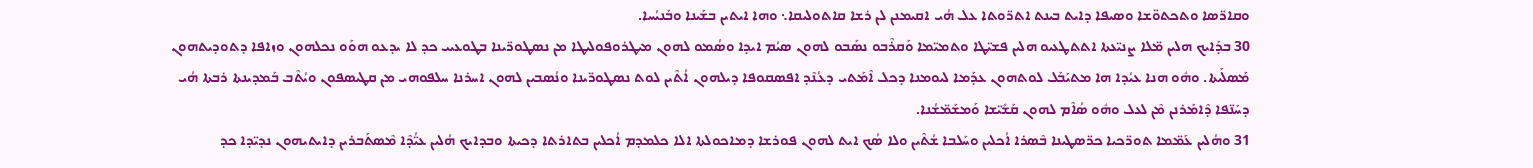ܘܩܐܖ̈ܣܐ ܘܬܟܬܘ̈ܫܐ ܘܣܝܦܐ ܕܐܝܬ ܒܝܢܬ ܐܬܖ̈ܘܬܐ ܥܠ ܗܳܝ ܐܩܝܡܢܢ ܠܢ ܪܫܐ ܩܐܬܘܠܝܩܐ܆ ܘܗܐ ܐܝܬܝܢ ܒܫܰܝܢܐ ܘܒܰܢܝܳܚܐ.
30 ܒܕܰܐܝܟ ܗܠܝܢ ܡ̈ܠܐ ܨܢܝ̈ܥܬܐ ܐܬܬܛܥܝܘ ܗܠܝܢ ܦܫܝ̈ܛܐ ܘܬܡܝ̈ܡܐ ܘܰܩܪܶܒܘ ܢܣܰܒܘ ܠܗܘܢ ܣܝܳܡ ܐܝܕܐ ܘܣܳܡܘ ܠܗܘܢ ܡܝܛܪܘܦܘܠܝܛܐ ܡܢ ܢܣܛܘܖ̈ܝܢܐ ܒܛܘܥܝܝ ܟܕ ܠܐ ܝܕܥܘ ܗܘܰܘ ܢܟܠܗܘܢ ܘܙܐܦܐ ܕܬܘܕܝܬܗܘܢ ܡܰܣܠܰܝܬܐ. ܘܗܽܘ ܗܢܐ ܥܝܳܕܐ ܗܐ ܡܬܝܰܒܰܠ ܠܘܬܗܘܢ ܥܕܰܡܐ ܠܝܘܡܢܐ ܕܟܠ ܐܶܡܰܬܝ ܕܥܳܢܶܕ ܐܦܣܩܘܦܐ ܕܝܠܗܘܢ ܐܳܬܶܝܢ ܠܘܬ ܢܣܛܘܖ̈ܝܢܐ ܘܢܳܣܒܝܢ ܠܗܘܢ ܐܚܪܢܐ ܚܠܦܘܗܝ ܡܢ ܩܛܝܣܦܘܢ ܘܝܳܬܶܒ ܒܰܡܕܝܢܬܐ ܪܒܬܐ ܗܳܝ ܕܚܰܢ̈ܦܐ ܕܶܐܡܰܪܢܢ ܡܶܢ ܠܥܠ ܘܗܽܘ ܣܳܐܶܡ ܠܗܘܢ ܩܰܫܺܝ̈ܫܐ ܘܰܡܫܰܡ̈ܫܳܢܐ.
31 ܘܗܳܠܝܢ ܥܰܡ̈ܡܐ ܬܘܖ̈ܟܝܐ ܟܖ̈ܣܛܝܢܐ ܒܶܣܪܐ ܐܳܟܠܝܢ ܘܚܰܠܒܐ ܫܳܬܶܝܢ ܘܠܐ ܣܳܟ ܐܝܬ ܠܗܘܢ ܦܘܪܫܐ ܕܡܐܟܘܠܬܐ ܐܠܐ ܟܠܡܕܡ ܐܳܟܠܝܢ ܒܬܐܪܬܐ ܕܟܝܬܐ ܘܒܕܐܝܟ ܗܳܠܝܢ ܥܝ̈ܳܕܶܐ ܡܶܣܬܰܒܪܝܢ ܕܐܝܬܝܗܘܢ ܢܕܝ̈ܕܐ ܟܕ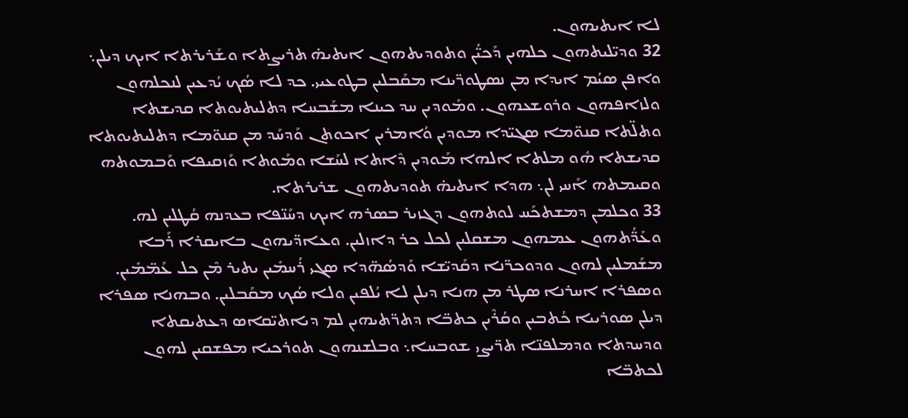ܠܐ ܐܝܬܝܗܘܢ.
32 ܘܕܝ̈ܠܝܬܗܘܢ ܟܠܗܝܢ ܕܰܟܝ̈ܳܢ ܘܬܘܕܝܬܗܘܢ ܐܝܬܝܗ̇ ܬܪܝܨܬܐ ܘܫܰܪܝܪܬܐ ܐܝܟ ܕܝܠܢ܆ ܘܐܦܢ ܣܝܳܡ ܐܝܕܐ ܡܢ ܢܣܛܘܖ̈ܝܢܐ ܡܩܰܒܠܝܢ ܒܛܘܥܝܝ. ܟܕ ܠܐ ܣܳܟ ܝܳܕܥܝܢ ܠܢܟܠܗܘܢ ܘܠܙܐܦܗܘܢ ܘܪܘܫܥܗܘܢ. ܘܡܰܘܕܝܢ ܚܕ ܟܝܢܐ ܡܫܰܒܚܐ ܕܬܠܝܬܝܘܬܐ ܩܕܝܫܬܐ ܘܬܠ̈ܬܐ ܩܢܘ̈ܡܐ ܣܓܝ̈ܕܐ ܡܘܕܝܢ ܘܳܐܡܪܝܢ ܐܟܘܬܢ ܘܰܕܚܰܕ ܡܢ ܩܢܘ̈ܡܐ ܕܬܠܝܬܝܘܬܐ ܩܕܝܫܬܐ ܗܽܘ ܡܠܬܐ ܐܠܗܐ ܡܰܘܕܝܢ ܕܶܐܬܐ ܠܚܰܫܐ ܘܡܰܘܬܐ ܘܰܙܩܝܦܐ ܘܰܒܡܘܬܗ ܘܩܝܡܬܗ ܐܰܚܝ ܠܢ܆ ܗܕܐ ܐܝܬܝܗ̇ ܬܘܕܝܬܗܘܢ ܫܪܝܪܬܐ.
33 ܘܟܠܡܢ ܕܡܫܬܟܰܚ ܠܘܬܗܘܢ ܕܓܙܝܪ ܒܣܪܗ ܐܝܟ ܕܚܰܢ̈ܦܐ ܒܥܕܢܗ ܩܳܛܠܝܢ ܠܗ. ܘܥܺܕ̈ܳܬܗܘܢ ܥܡܗܘܢ ܡܫܩܠܝܢ ܠܟܠ ܟܪ ܕܐܙܠܝܢ. ܘܥܐܕ̈ܝܗܘܢ ܒܐܝܩܪܐ ܪܰܒܐ ܡܫܰܡܠܝܢ ܠܗܘܢ ܘܕܘܟܖ̈ܢܐ ܕܩܰܕܝ̈ܫܐ ܘܰܕܣܳܗ̈ܕܐ ܣܓܝ ܪܳܚܡܺܝܢ ܝܬܝܪ ܡܶܢ ܟܠ ܥܰܡ̈ܡܺܝܢ. ܘܣܦܪܐ ܐܚܪܢܐ ܣܛܪ ܡܢ ܗܢܐ ܕܝܠܢ ܠܐ ܝܳܠܦܝܢ ܘܠܐ ܣܳܟ ܡܩܰܒܠܝܢ. ܘܒܗܢܐ ܣܦܪܐ ܕܝܠܢ ܣܘܪܝܝܐ ܟܳܬܒܝܢ ܘܩܳܪܶܝܢ ܟܬܒ̈ܐ ܕܬܖ̈ܬܝܗܝܢ ܠܡ ܕܝܐܬܝ̈ܩܐܣ ܕܥܬܝܩܬܐ ܘܕܚܕܬܐ ܘܕܡܠܦܢ̈ܐ ܬܖ̈ܝܨܝ ܫܘܒܚܐ܆ ܘܒܠܫܢܗܘܢ ܬܘܪܟܝܐ ܡܦܫܩܝܢ ܠܗܘܢ ܠܟܬܒ̈ܐ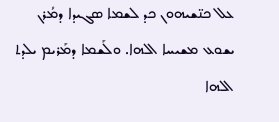ܥܠ ܟܢ̈ܫܝܗܘܢ ܟܕ ܠܫܡܐ ܣܓܝܕܐ ܕܡܳܪܢ ܝܫܘܥ ܡܫܝܚܐ ܐܠܗܐ. ܘܠܰܫܡܐ ܕܡܰܪܝܡ ܝܠܕܬ ܐܠܗܐ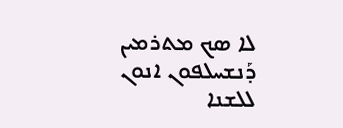ܠܐ ܣܟ ܡܬܪܡܝܢ ܕܰܢܫܚܠܦܘܢ ܐܢܘܢ ܠܠܫܢܐ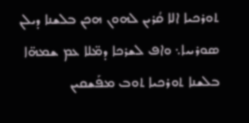ܬܘܪܟܝܐ ܐܠܐ ܩܳܪܝܢ ܠܗܘܢ ܗܟܢ ܒܠܫܢܐ ܕܝܠܢ ܣܘܪܝܝܐ܆ ܘܐܦ ܠܫܪܟܐ ܕܡ̈ܠܐ ܥܡ ܫܡܗ̈ܐ ܒܠܫܢܐ ܬܘܪܟܝܐ ܬܘܒ ܡܦܰܫܩܝܢ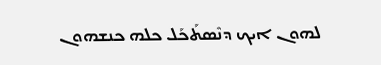ܠܗܘܢ ܐܝܟ ܕܢܶܣܬܰܟܰܠ ܟܠܗ ܟܢܫܗܘܢ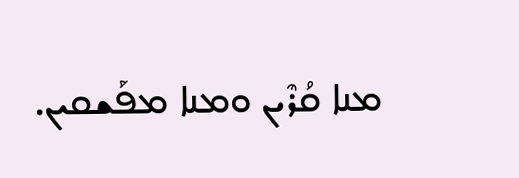ܡܢܐ ܩܳܪܶܝܢ ܘܡܢܐ ܡܦܰܫܩܝܢ.